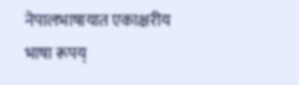नेपालभाषायात एकाक्षरीय भाषा रूपय्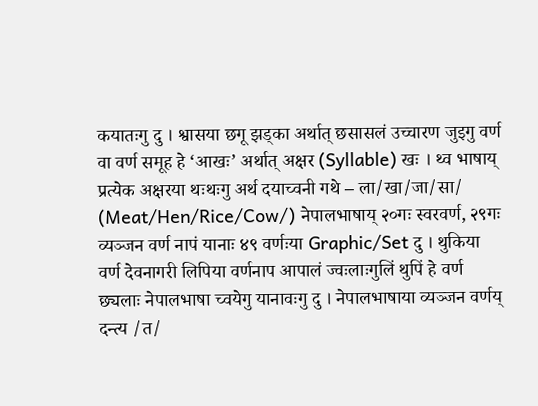कयातःगु दु । श्वासया छगू झड्का अर्थात् छसासलं उच्चारण जुइगु वर्ण वा वर्ण समूह हे ‘आखः’ अर्थात् अक्षर (Syllable) खः । थ्व भाषाय् प्रत्येक अक्षरया थःथःगु अर्थ दयाच्वनी गथे – ला/खा/जा/सा/ (Meat/Hen/Rice/Cow/) नेपालभाषाय् २०गः स्वरवर्ण, २९गः व्यञ्जन वर्ण नापं यानाः ४९ वर्णःया Graphic/Set दु । थुकिया वर्ण देवनागरी लिपिया वर्णनाप आपालं ज्वःलाःगुलिं थुपिं हे वर्ण छ्यलाः नेपालभाषा च्वयेगु यानावःगु दु । नेपालभाषाया व्यञ्जन वर्णय् दन्त्य /त/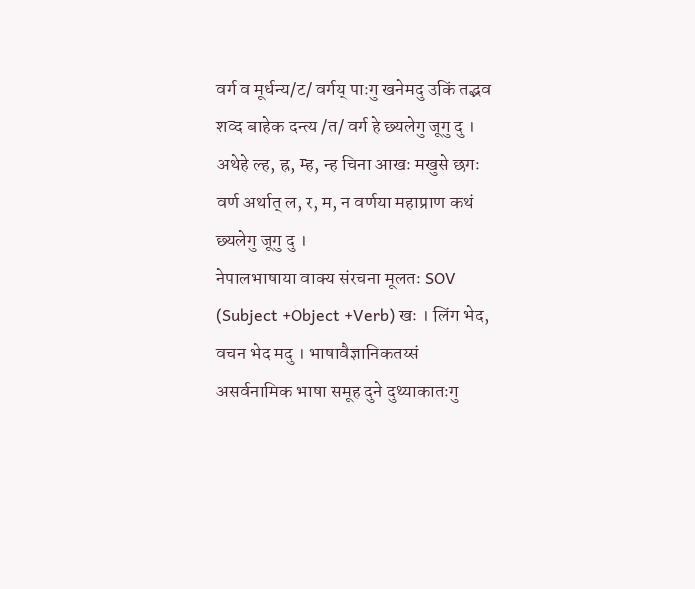वर्ग व मूर्धन्य/ट/ वर्गय् पाःगु खनेमदु उकिं तद्भव शव्द बाहेक दन्त्य /त/ वर्ग हे छ्यलेगु जूगु दु । अथेहे ल्ह, ह्र, म्ह, न्ह चिना आखः मखुसे छगः वर्ण अर्थात् ल, र, म, न वर्णया महाप्राण कथं छ्यलेगु जूगु दु ।
नेपालभाषाया वाक्य संरचना मूलतः SOV (Subject +Object +Verb) खः । लिंग भेद, वचन भेद मदु । भाषावैज्ञानिकतय्सं असर्वनामिक भाषा समूह दुने दुथ्याकातःगु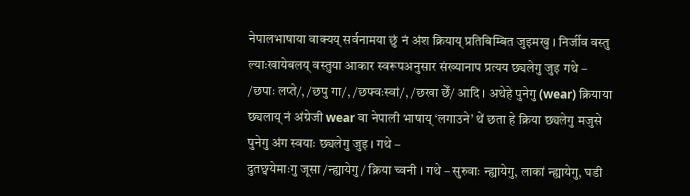नेपालभाषाया वाक्यय् सर्वनामया छुं नं अंश क्रियाय् प्रतिबिम्बित जुइमखु । निर्जीव वस्तु ल्याःखायेबलय् वस्तुया आकार स्वरूपअनुसार संख्यानाप प्रत्यय छ्यलेगु जुइ गथे – /छपाः लप्ते/, /छपु गा/, /छफ्वःस्वां/, /छखा छेँ/ आदि । अथेहे पुनेगु (wear) क्रियाया छ्यलाय् नं अंग्रेजी wear वा नेपाली भाषाय् ‘लगाउने’ थें छता हे क्रिया छ्यलेगु मजुसे पुनेगु अंग स्वयाः छ्यलेगु जुइ । गथे –
दुतछ्वयेमाःगु जूसा /न्ह्यायेगु / क्रिया च्वनी । गथे – सुरुवाः न्ह्यायेगु, लाकां न्ह्यायेगु, घडी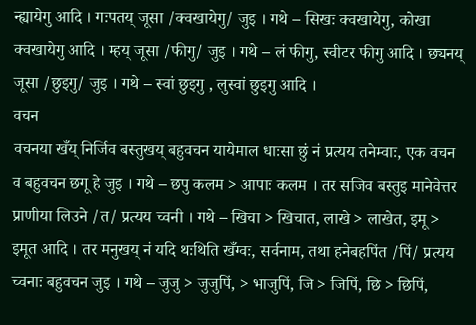न्ह्यायेगु आदि । गःपतय् जूसा /क्वखायेगु/ जुइ । गथे – सिखः क्वखायेगु, कोखा क्वखायेगु आदि । म्हय् जूसा /फीगु/ जुइ । गथे – लं फीगु, स्वीटर फीगु आदि । छ्यनय् जूसा /छुइगु/ जुइ । गथे – स्वां छुइगु , लुस्वां छुइगु आदि ।
वचन
वचनया खँय् निर्जिव बस्तुखय् बहुवचन यायेमाल धाःसा छुं नं प्रत्यय तनेम्वाः, एक वचन व बहुवचन छगू हे जुइ । गथे – छपु कलम > आपाः कलम । तर सजिव बस्तुइ मानेवेत्तर प्राणीया लिउने /त/ प्रत्यय च्वनी । गथे – खिचा > खिचात, लाखे > लाखेत, इमू > इमूत आदि । तर मनुखय् नं यदि थःथिति खँग्वः, सर्वनाम, तथा हनेबहपिंत /पिं/ प्रत्यय च्वनाः बहुवचन जुइ । गथे – जुजु > जुजुपिं, > भाजुपिं, जि > जिपिं, छि > छिपिं,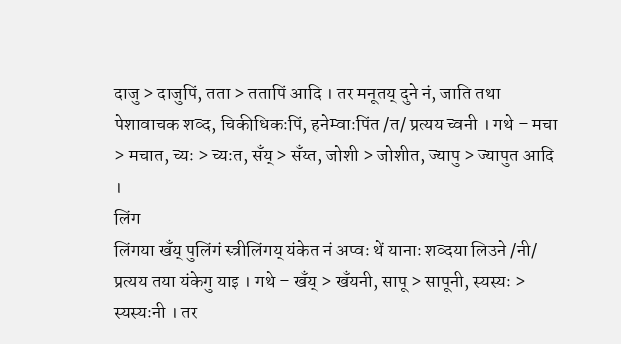दाजु > दाजुपिं, तता > ततापिं आदि । तर मनूतय् दुने नं, जाति तथा पेशावाचक शव्द, चिकीधिकःपिं, हनेम्वाःपिंत /त/ प्रत्यय च्वनी । गथे – मचा > मचात, च्यः > च्यःत, सँय् > सँय्त, जोशी > जोशीत, ज्यापु > ज्यापुत आदि ।
लिंग
लिंगया खँय् पुलिंगं स्त्रीलिंगय् यंकेत नं अप्वः थें यानाः शव्दया लिउने /नी/ प्रत्यय तया यंकेगु याइ । गथे – खँय् > खँयनी, सापू > सापूनी, स्यस्यः > स्यस्यःनी । तर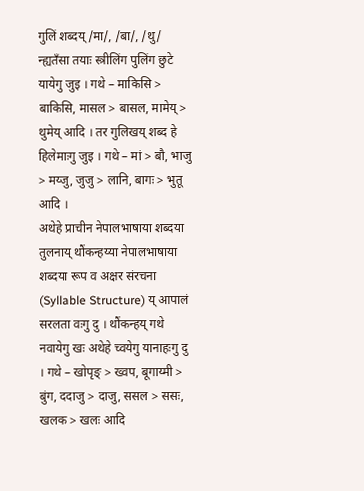गुलिं शब्दय् /मा/, /बा/, /थु/ न्ह्यतँसा तयाः स्त्रीलिंग पुलिंग छुटे यायेगु जुइ । गथे – माकिसि > बाकिसि, मासल > बासल, मामेय् > थुमेय् आदि । तर गुलिखय् शब्द हे हिलेमाःगु जुइ । गथे – मां > बौ, भाजु > मय्जु, जुजु > लानि, बागः > भुतू आदि ।
अथेहे प्राचीन नेपालभाषाया शब्दया तुलनाय् थौंकन्हय्या नेपालभाषाया शब्दया रूप व अक्षर संरचना (Syllable Structure) य् आपालं सरलता वःगु दु । थौंकन्हय् गथे नवायेगु खः अथेहे च्वयेगु यानाहःगु दु । गथे – खोपृङ् > ख्वप, बूगाय्मी > बुंग, ददाजु > दाजु, ससल > ससः, खलक > खलः आदि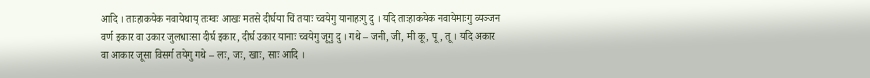आदि । ताःहाकयेक नवायेथाय् तःग्वः आखः मतसे दीर्घया चिं तयाः च्वयेगु यानाहःगु दु । यदि ताःहाकयेक नवायेमाःगु व्यञ्जन वर्ण इकार वा उकार जुलधाःसा दीर्घ इकार, दीर्घ उकार यानाः च्वयेगु जूगु दु । गथे – जनी, जी, मी कू, पू, तू । यदि अकार वा आकार जूसा विसर्ग तयेगु गथे – लः, जः, खाः, साः आदि ।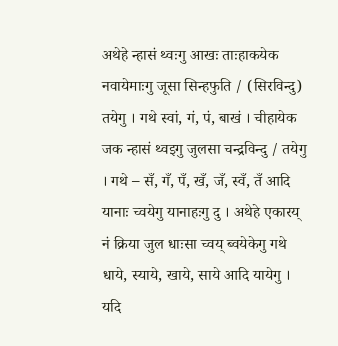अथेहे न्हासं थ्वःगु आखः ताःहाकयेक नवायेमाःगु जूसा सिन्हफुति / (सिरविन्दु) तयेगु । गथे स्वां, गं, पं, बाखं । चीहायेक जक न्हासं थ्वइगु जुलसा चन्द्रविन्दु / तयेगु । गथे – सँ, गँ, पँ, खँ, जँ, स्वँ, तँ आदि यानाः च्वयेगु यानाहःगु दु । अथेहे एकारय् नं क्रिया जुल धाःसा च्वय् ब्वयेकेगु गथे धाये, स्याये, खाये, साये आदि यायेगु । यदि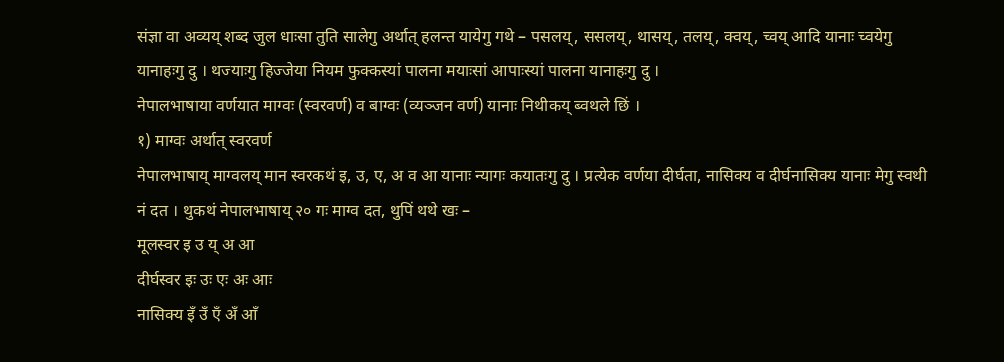संज्ञा वा अव्यय् शब्द जुल धाःसा तुति सालेगु अर्थात् हलन्त यायेगु गथे – पसलय्, ससलय्, थासय्, तलय्, क्वय्, च्वय् आदि यानाः च्वयेगु यानाहःगु दु । थज्याःगु हिज्जेया नियम फुक्कस्यां पालना मयाःसां आपाःस्यां पालना यानाहःगु दु ।
नेपालभाषाया वर्णयात माग्वः (स्वरवर्ण) व बाग्वः (व्यञ्जन वर्ण) यानाः निथीकय् ब्वथले छिं ।
१) माग्वः अर्थात् स्वरवर्ण
नेपालभाषाय् माग्वलय् मान स्वरकथं इ, उ, ए, अ व आ यानाः न्यागः कयातःगु दु । प्रत्येक वर्णया दीर्घता, नासिक्य व दीर्घनासिक्य यानाः मेगु स्वथी नं दत । थुकथं नेपालभाषाय् २० गः माग्व दत, थुपिं थथे खः –
मूलस्वर इ उ य् अ आ
दीर्घस्वर इः उः एः अः आः
नासिक्य इँ उँ एँ अँ आँ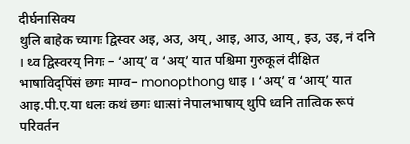दीर्घनासिक्य
थुलि बाहेक च्यागः द्विस्वर अइ, अउ, अय्, आइ, आउ, आय्, इउ, उइ, नं दनि । थ्व द्विस्वरय् निगः – ‘आय्’ व ‘अय्’ यात पश्चिमा गुरुकूलं दीक्षित भाषाविद्पिंसं छगः माग्व– monopthong धाइ । ‘अय्’ व ‘आय्’ यात आइ.पी.ए.या धलः कथं छगः धाःसां नेपालभाषाय् थुपि ध्वनि तात्विक रूपं परिवर्तन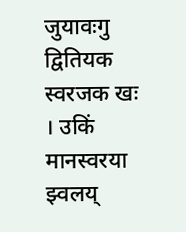जुयावःगु द्वितियक स्वरजक खः । उकिं मानस्वरया झ्वलय्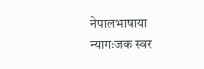नेपालभाषाया न्यागःजक स्वर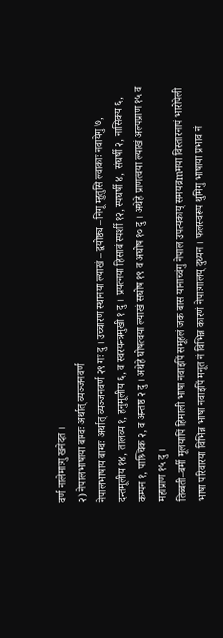वर्ण नालेमाःगु खनेदत ।
२) नेपालभाषाया बाग्वः अर्थात् व्यञ्जनवर्ण
नेपालभाषाय बाग्वः अर्थात् व्यञ्जनवर्ण २९ गः दु । उच्चारण स्थानया ल्याखं – द्वयोष्ठ्य –निगू म्हुतुसि ल्वाकाः नवायेगु ७, दन्तमूलीय १४, तालव्य १, हनुमूलीय ६, व स्वरयन्त्रमुखी १ दु । प्रयत्नया हिसाबं स्पर्शी १२, स्पघर्षी ४, संघर्षी २, नासिक्य ६, कम्पन १, पाश्र्चिक २, व अन्तष्ठ २ दु । अथेहे घोषत्वया ल्याखं सघोष १९ व अघोष १० दु । अथेहे प्राणत्वया ल्याखं अल्पप्राण १५ व महाप्राण १५ दु ।
तिब्बती–बर्मी मूलयापिं हिमाली भाषा नवाइपिं समूहलं जक बास यानाच्वंगु नेपाल उपत्यकाय् समयव्रmमया विस्तारनापं भारोपेली भाषा परिवारया विभिन्न भाषा नवाइपिं मनूत नं विभिन्न कारणं नेपाःगालय् दुथ्यन । फलस्वरूप थुमिगु भाषाया प्रभाव नं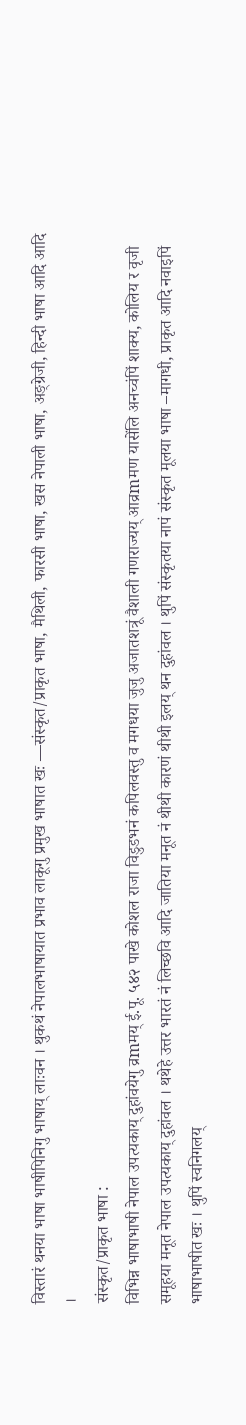विस्तारं थनया भाषा भाषीपिनिगु भाषाय् लाःवन । थुकथं नेपालभाषायात प्रभाव लाकूगु प्रमुख भाषात खः —संस्कृत/प्राकृत भाषा, मैथिली, फारसी भाषा, खस नेपाली भाषा, अङ्ग्रेजी, हिन्दी भाषा आदि आदि ।
संस्कृत/प्राकृत भाषा :
विभिन्न भाषाभाषी नेपाल उपत्यकाय् दुहांवयेगु व्रmमय् ई.पू. ५४२ पाखे कोशल राजा विडुडभनं कपिलवस्तु व मगधया जुजु अजातशत्रूं वैशाली गणराज्यय् आव्रmमण यासेंलि अनच्वंपिं शाक्य, कोलिय र वृजी समूहया मनूत नेपाल उपत्यकाय् दुहांवल । थथेहे उत्तर भारतं नं लिच्छवि आदि जातिया मनूत नं थीथी कारणं थीथी इलय् थन दुहांवल । थुपिं संस्कृतया नापं संस्कृत मूलया भाषा –मागधी, प्राकृत आदि नवाइपिं भाषाभाषीत खः । थुपिं स्वनिगलय्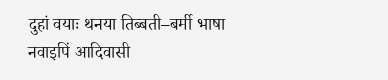दुहां वयाः थनया तिब्बती–बर्मी भाषा नवाइपिं आदिवासी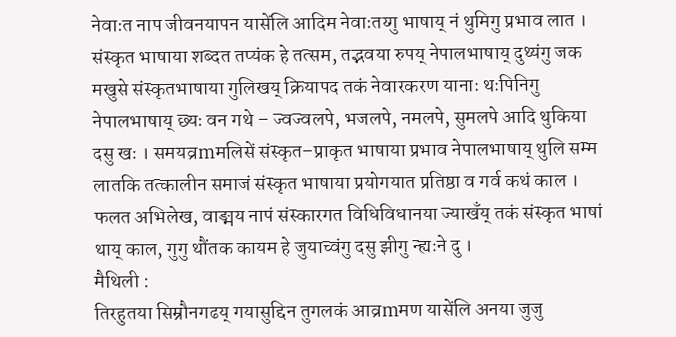नेवाःत नाप जीवनयापन यासेंलि आदिम नेवाःतय्गु भाषाय् नं थुमिगु प्रभाव लात । संस्कृत भाषाया शब्दत तप्यंक हे तत्सम, तद्भवया रुपय् नेपालभाषाय् दुथ्यंगु जक मखुसे संस्कृतभाषाया गुलिखय् क्रियापद तकं नेवारकरण यानाः थःपिनिगु नेपालभाषाय् छ्यः वन गथे – ज्वज्वलपे, भजलपे, नमलपे, सुमलपे आदि थुकिया दसु खः । समयव्रmमलिसें संस्कृत–प्राकृत भाषाया प्रभाव नेपालभाषाय् थुलि सम्म लातकि तत्कालीन समाजं संस्कृत भाषाया प्रयोगयात प्रतिष्ठा व गर्व कथं काल । फलत अभिलेख, वाङ्मय नापं संस्कारगत विधिविधानया ज्याखँय् तकं संस्कृत भाषां थाय् काल, गुगु थौंतक कायम हे जुयाच्वंगु दसु झीगु न्ह्यःने दु ।
मैथिली :
तिरहुतया सिम्रौनगढय् गयासुद्दिन तुगलकं आव्रmमण यासेंलि अनया जुजु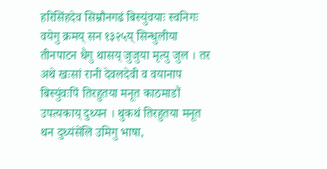हरिसिंहदेव सिम्रौनगढं बिस्युंवयाः स्वनिगः वयेगु क्रमय् सन १३२५य् सिन्धुलीया तीनपाटन धैगु थासय् जुजुया मृत्यु जुल । तर अथे खःसां रानी देवलदेवी व वयानाप बिस्युंवःपिं तिरहुतया मनूत काठमाडौं उपत्यकाय् दुथ्यन । थुकथं तिरहुतया मनूत थन दुथ्यंसेंलि उमिगु भाषा,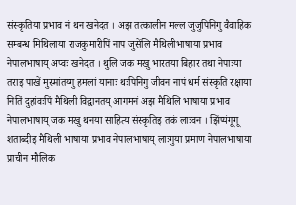संस्कृतिया प्रभाव नं थन खनेदत । अझ तत्कालीन मल्ल जुजुपिनिगु वैवाहिक सम्बन्ध मिथिलाया राजकुमारीपिं नाप जुसेंलि मैथिलीभाषाया प्रभाव नेपालभाषाय् अप्वः खनेदत । थुलि जक मखु भारतया बिहार तथा नेपाःया तराइ पाखें मुस्मांतय्गु हमलां यानाः थःपिनिगु जीवन नापं धर्म संस्कृति रक्षाया नितिं दुहांवःपिं मैथिली विद्वानतय् आगमनं अझ मैथिलि भाषाया प्रभाव नेपालभाषाय् जक मखु थनया साहित्य संस्कृतिइ तकं लाःवन । झिंप्यंगूगू शताब्दीइ मैथिली भाषाया प्रभाव नेपालभाषाय् लाःगुया प्रमाण नेपालभाषाया प्राचीन मौलिक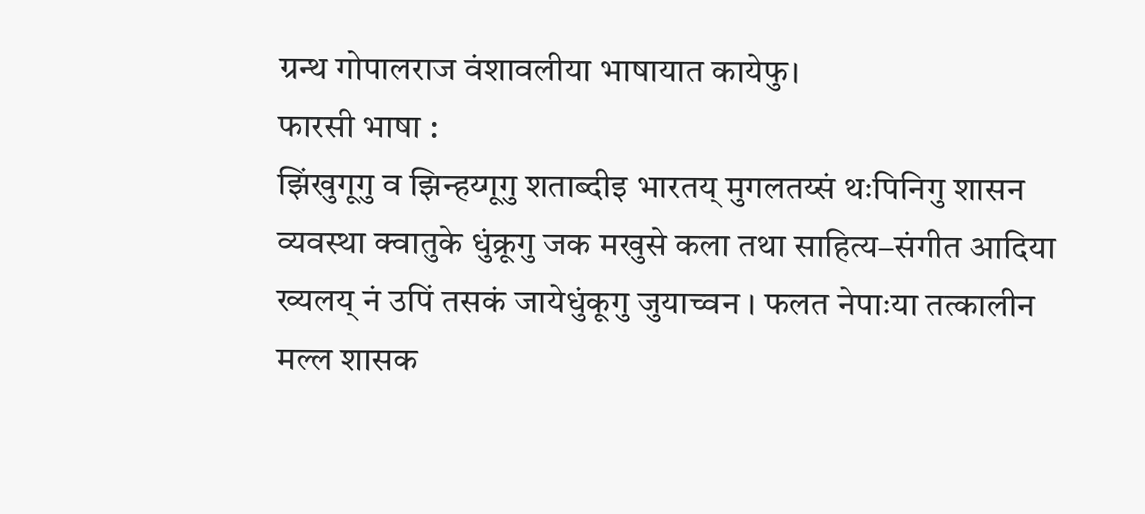ग्रन्थ गोपालराज वंशावलीया भाषायात कायेफु।
फारसी भाषा :
झिंखुगूगु व झिन्हय्गूगु शताब्दीइ भारतय् मुगलतय्सं थःपिनिगु शासन व्यवस्था क्वातुके धुंक्रूगु जक मखुसे कला तथा साहित्य–संगीत आदिया ख्यलय् नं उपिं तसकं जायेधुंकूगु जुयाच्वन । फलत नेपाःया तत्कालीन मल्ल शासक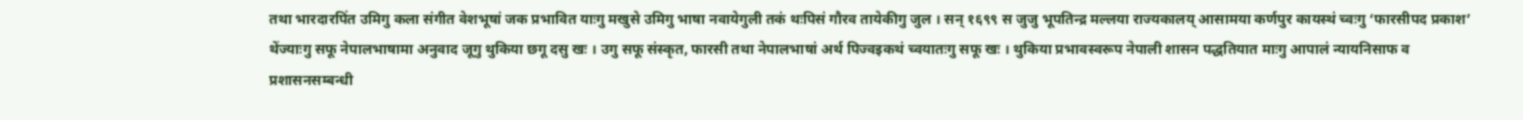तथा भारदारपिंत उमिगु कला संगीत वेशभूषां जक प्रभावित याःगु मखुसे उमिगु भाषा नवायेगुली तकं थःपिसं गौरव तायेकीगु जुल । सन् १६९९ स जुजु भूपतिन्द्र मल्लया राज्यकालय् आसामया कर्णपुर कायस्थं च्वःगु ‘फारसीपद प्रकाश’ थेंज्याःगु सफू नेपालभाषामा अनुवाद जूगु थुकिया छगू दसु खः । उगु सफू संस्कृत, फारसी तथा नेपालभाषां अर्थ पिज्वइकथं च्वयातःगु सफू खः । थुकिया प्रभावस्वरूप नेपाली शासन पद्धतियात माःगु आपालं न्यायनिसाफ व प्रशासनसम्बन्धी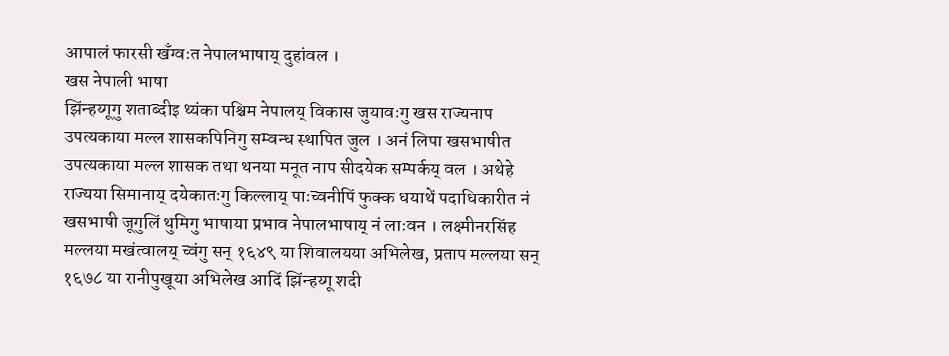आपालं फारसी खँग्वःत नेपालभाषाय् दुहांवल ।
खस नेपाली भाषा
झिंन्हय्गूगु शताब्दीइ थ्यंका पश्चिम नेपालय् विकास जुयावःगु खस राज्यनाप उपत्यकाया मल्ल शासकपिनिगु सम्वन्ध स्थापित जुल । अनं लिपा खसभाषीत उपत्यकाया मल्ल शासक तथा थनया मनूत नाप सीदयेक सम्पर्कय् वल । अथेहे राज्यया सिमानाय् दयेकातःगु किल्लाय् पाःच्वनीपिं फुक्क धयाथें पदाधिकारीत नं खसभाषी जूगुलिं थुमिगु भाषाया प्रभाव नेपालभाषाय् नं लाःवन । लक्ष्मीनरसिंह मल्लया मखंत्वालय् च्वंगु सन् १६४९ या शिवालयया अभिलेख, प्रताप मल्लया सन् १६७८ या रानीपुखूया अभिलेख आदिं झिंन्हय्गू शदी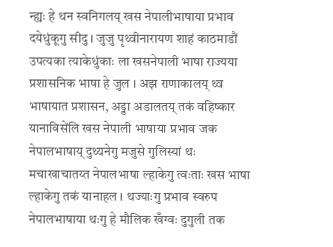न्ह्यः हे थन स्वनिगलय् खस नेपालीभाषाया प्रभाव दयेधुंकूगु सीदु । जुजु पृथ्वीनारायण शाहं काठमाडौं उपत्यका त्याकेधुंकाः ला खसनेपाली भाषा राज्यया प्रशासनिक भाषा हे जुल । अझ राणाकालय् थ्व भाषायात प्रशासन, अड्डा अडालतय् तकं वहिष्कार यानाविसेंलि खस नेपाली भाषाया प्रभाव जक नेपालभाषाय् दुथ्यनेगु मजुसे गुलिस्यां थः मचाखाचातय्त नेपालभाषा ल्हाकेगु त्वःताः खस भाषा ल्हाकेगु तकं यानाहल । थज्याःगु प्रभाव स्वरुप नेपालभाषाया थःगु हे मौलिक खँग्वः दुगुली तक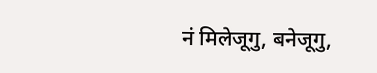नं मिलेजूगु, बनेजूगु,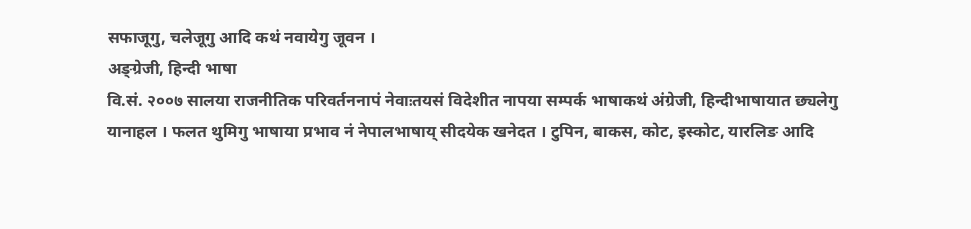सफाजूगु, चलेजूगु आदि कथं नवायेगु जूवन ।
अङ्ग्रेजी, हिन्दी भाषा
वि.सं. २००७ सालया राजनीतिक परिवर्तननापं नेवाःतयसं विदेशीत नापया सम्पर्क भाषाकथं अंग्रेजी, हिन्दीभाषायात छ्यलेगु यानाहल । फलत थुमिगु भाषाया प्रभाव नं नेपालभाषाय् सीदयेक खनेदत । टुपिन, बाकस, कोट, इस्कोट, यारलिङ आदि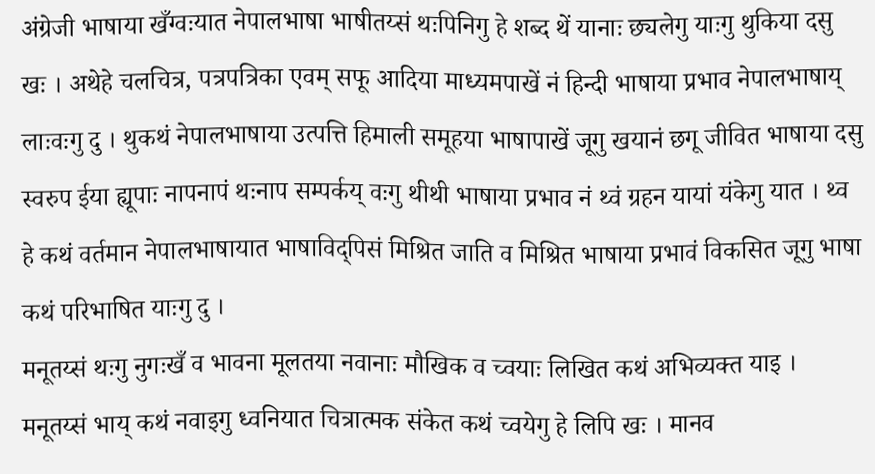अंग्रेजी भाषाया खँग्वःयात नेपालभाषा भाषीतय्सं थःपिनिगु हे शब्द थें यानाः छ्यलेगु याःगु थुकिया दसु खः । अथेहे चलचित्र, पत्रपत्रिका एवम् सफू आदिया माध्यमपाखें नं हिन्दी भाषाया प्रभाव नेपालभाषाय् लाःवःगु दु । थुकथं नेपालभाषाया उत्पत्ति हिमाली समूहया भाषापाखें जूगु खयानं छगू जीवित भाषाया दसु स्वरुप ईया ह्यूपाः नापनापं थःनाप सम्पर्कय् वःगु थीथी भाषाया प्रभाव नं थ्वं ग्रहन यायां यंकेगु यात । थ्व हे कथं वर्तमान नेपालभाषायात भाषाविद्पिसं मिश्रित जाति व मिश्रित भाषाया प्रभावं विकसित जूगु भाषा कथं परिभाषित याःगु दु ।
मनूतय्सं थःगु नुगःखँ व भावना मूलतया नवानाः मौखिक व च्वयाः लिखित कथं अभिव्यक्त याइ । मनूतय्सं भाय् कथं नवाइगु ध्वनियात चित्रात्मक संकेत कथं च्वयेगु हे लिपि खः । मानव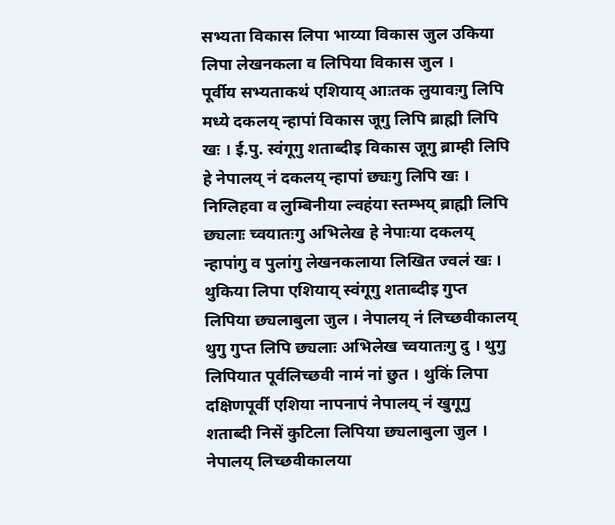सभ्यता विकास लिपा भाय्या विकास जुल उकिया लिपा लेखनकला व लिपिया विकास जुल ।
पूर्वीय सभ्यताकथं एशियाय् आःतक लुयावःगु लिपि मध्ये दकलय् न्हापां विकास जूगु लिपि ब्राह्मी लिपि खः । ई.पु. स्वंगूगु शताब्दीइ विकास जूगु ब्राम्ही लिपि हे नेपालय् नं दकलय् न्हापां छ्यःगु लिपि खः । निग्लिहवा व लुम्बिनीया ल्वहंया स्तम्भय् ब्राह्मी लिपि छ्यलाः च्वयातःगु अभिलेख हे नेपाःया दकलय् न्हापांगु व पुलांगु लेखनकलाया लिखित ज्वलं खः । थुकिया लिपा एशियाय् स्वंगूगु शताब्दीइ गुप्त लिपिया छ्यलाबुला जुल । नेपालय् नं लिच्छवीकालय् थुगु गुप्त लिपि छ्यलाः अभिलेख च्वयातःगु दु । थुगु लिपियात पूर्वलिच्छवी नामं नां छुत । थुकिं लिपा दक्षिणपूर्वी एशिया नापनापं नेपालय् नं खुगूगु शताब्दी निसें कुटिला लिपिया छ्यलाबुला जुल । नेपालय् लिच्छवीकालया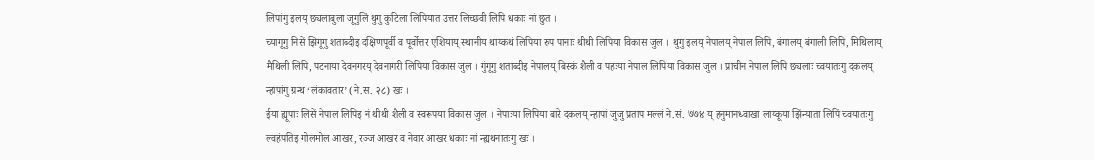लिपांगु इलय् छ्यलाबुला जूगुलिं थुगु कुटिला लिपियात उत्तर लिच्छवी लिपि धकाः नां छुत ।
च्यागूगु निसें झिगूगु शताब्दीइ दक्षिणपूर्वी व पूर्वोत्तर एशियाय् स्थानीय थाय्कथं लिपिया रुप पानाः थीथी लिपिया विकास जुल । थुगु इलय् नेपालय् नेपाल लिपि, बंगालय् बंगाली लिपि, मिथिलाय् मैथिली लिपि, पटनाया देवनगरय् देवनागरी लिपिया विकास जुल । गुंगूगु शताब्दीइ नेपालय् बिस्कं शैली व पहःया नेपाल लिपिया विकास जुल । प्राचीन नेपाल लिपि छ्यलाः च्वयातःगु दकलय् न्हापांगु ग्रन्थ ‘लंकावतार’ (ने.स. २८) खः ।
ईया ह्यूपाः लिसें नेपाल लिपिइ नं थीथी शैली व स्वरूपया विकास जुल । नेपाःया लिपिया बारे दकलय् न्हापां जुजु प्रताप मल्लं ने.सं. ७७४ य् हनुमानध्वाखा लाय्कूया झिंन्याता लिपिं च्वयातःगु ल्वहंपतिइ गोलमोल आखर, रञ्ज आखर व नेवार आखर धकाः नां न्ह्यथनातःगु खः ।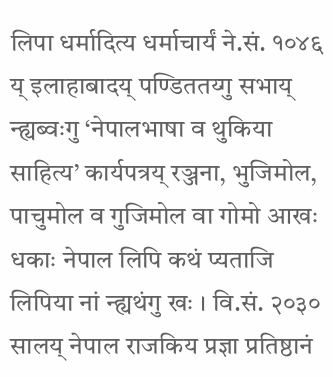लिपा धर्मादित्य धर्माचार्यं ने.सं. १०४६ य् इलाहाबादय् पण्डिततय्गु सभाय् न्ह्यब्वःगु ‘नेपालभाषा व थुकिया साहित्य’ कार्यपत्रय् रञ्जना, भुजिमोल, पाचुमोल व गुजिमोल वा गोमो आखः धकाः नेपाल लिपि कथं प्यताजि लिपिया नां न्ह्यथंगु खः । वि.सं. २०३० सालय् नेपाल राजकिय प्रज्ञा प्रतिष्ठानं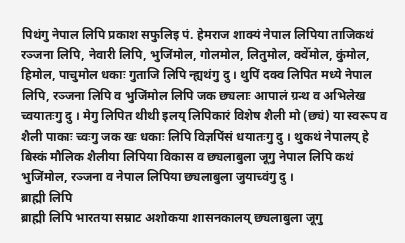पिथंगु नेपाल लिपि प्रकाश सफुलिइ पं. हेमराज शाक्यं नेपाल लिपिया ताजिकथं रञ्जना लिपि, नेवारी लिपि, भुजिंमोल, गोलमोल, लितुमोल, क्वेँमोल, कुंमोल, हिमोल, पाचुमोल धकाः गुताजि लिपि न्ह्यथंगु दु । थुपिं दक्व लिपित मध्ये नेपाल लिपि, रञ्जना लिपि व भुजिंमोल लिपि जक छ्यलाः आपालं ग्रन्थ व अभिलेख च्वयातःगु दु । मेगु लिपित थीथी इलय् लिपिकारं विशेष शैली मो (छ्यं) या स्वरूप व शैली पाकाः च्वःगु जक खः धकाः लिपि विज्ञपिंसं धयातःगु दु । थुकथं नेपालय् हे बिस्कं मौलिक शैलीया लिपिया विकास व छ्यलाबुला जूगु नेपाल लिपि कथं भुजिंमोल, रञ्जना व नेपाल लिपिया छ्यलाबुला जुयाच्वंगु दु ।
ब्राह्मी लिपि
ब्राह्मी लिपि भारतया सम्राट अशोकया शासनकालय् छ्यलाबुला जूगु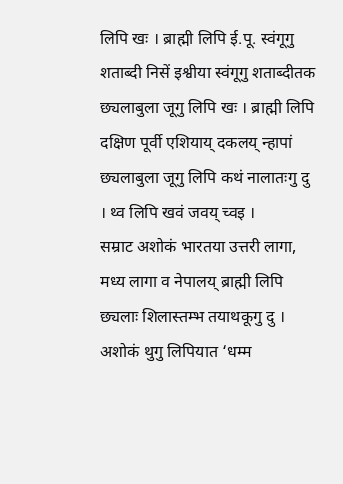लिपि खः । ब्राह्मी लिपि ई.पू. स्वंगूगु शताब्दी निसें इश्वीया स्वंगूगु शताब्दीतक छ्यलाबुला जूगु लिपि खः । ब्राह्मी लिपि दक्षिण पूर्वी एशियाय् दकलय् न्हापां छ्यलाबुला जूगु लिपि कथं नालातःगु दु । थ्व लिपि खवं जवय् च्वइ ।
सम्राट अशोकं भारतया उत्तरी लागा, मध्य लागा व नेपालय् ब्राह्मी लिपि छ्यलाः शिलास्तम्भ तयाथकूगु दु । अशोकं थुगु लिपियात ‘धम्म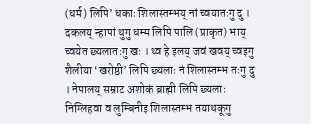(धर्म) लिपि’ धकाः शिलास्तम्भय् नां च्वयातःगु दु । दकलय् न्हापां थुगु धम्म लिपि पालि (प्राकृत) भाय् च्वयेत छ्यलातःगु खः । थ्व हे इलय् जवं खवय् च्वइगु शैलीया ‘खरोष्ठी’ लिपि छ्यलाः नं शिलास्तम्भ तःगु दु । नेपालय् सम्राट अशोकं ब्राह्मी लिपि छ्यलाः निग्लिहवा व लुम्बिनीइ शिलास्तम्भ तयाथकूगु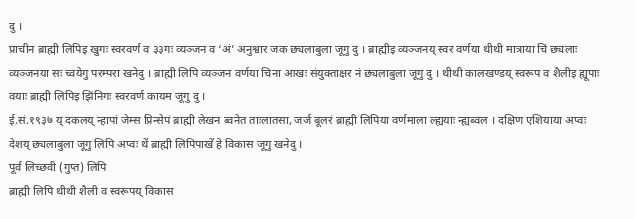दु ।
प्राचीन ब्राह्मी लिपिइ खुगः स्वरवर्ण व ३३गः व्यञ्जन व ‘अं’ अनुश्वार जक छ्यलाबुला जूगु दु । ब्राह्मीइ व्यञ्जनय् स्वर वर्णया थीथी मात्राया चिं छ्यलाः व्यञ्जनया सः च्वयेगु परम्परा खनेदु । ब्राह्मी लिपि व्यञ्जन वर्णया चिना आखः संयुक्ताक्षर नं छ्यलाबुला जूगु दु । थीथी कालखण्डय् स्वरूप व शैलीइ ह्यूपाः वयाः ब्राह्मी लिपिइ झिंनिगः स्वरवर्ण कायम जूगु दु ।
ई.सं.१९३७ य् दकलय् न्हापां जेम्स प्रिन्सेपं ब्राह्मी लेखन ब्वनेत ताःलातसा, जर्ज बूलरं ब्राह्मी लिपिया वर्णमाला ल्ह्ययाः न्ह्यब्वल । दक्षिण एशियाया अप्वः देशय् छ्यलाबुला जूगु लिपि अप्वः थें ब्राह्मी लिपिपाखें हे विकास जूगु खनेदु ।
पूर्व लिच्छवी (गुप्त) लिपि
ब्राह्मी लिपि थीथी शैली व स्वरूपय् विकास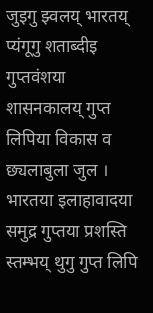जुइगु झ्वलय् भारतय् प्यंगूगु शताब्दीइ गुप्तवंशया शासनकालय् गुप्त लिपिया विकास व छ्यलाबुला जुल । भारतया इलाहावादया समुद्र गुप्तया प्रशस्ति स्तम्भय् थुगु गुप्त लिपि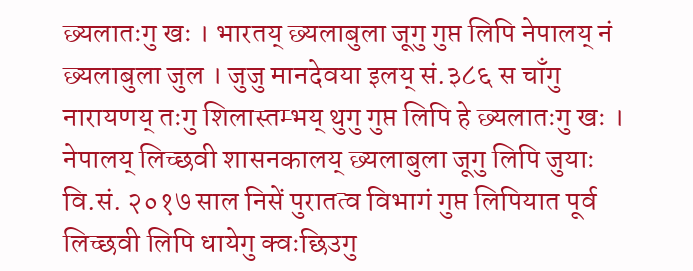छ्यलातःगु खः । भारतय् छ्यलाबुला जूगु गुप्त लिपि नेपालय् नं छ्यलाबुला जुल । जुजु मानदेवया इलय् सं.३८६ स चाँगु नारायणय् तःगु शिलास्तम्भय् थुगु गुप्त लिपि हे छ्यलातःगु खः । नेपालय् लिच्छवी शासनकालय् छ्यलाबुला जूगु लिपि जुयाः वि.सं. २०१७ साल निसें पुरातत्व विभागं गुप्त लिपियात पूर्व लिच्छवी लिपि धायेगु क्वःछिउगु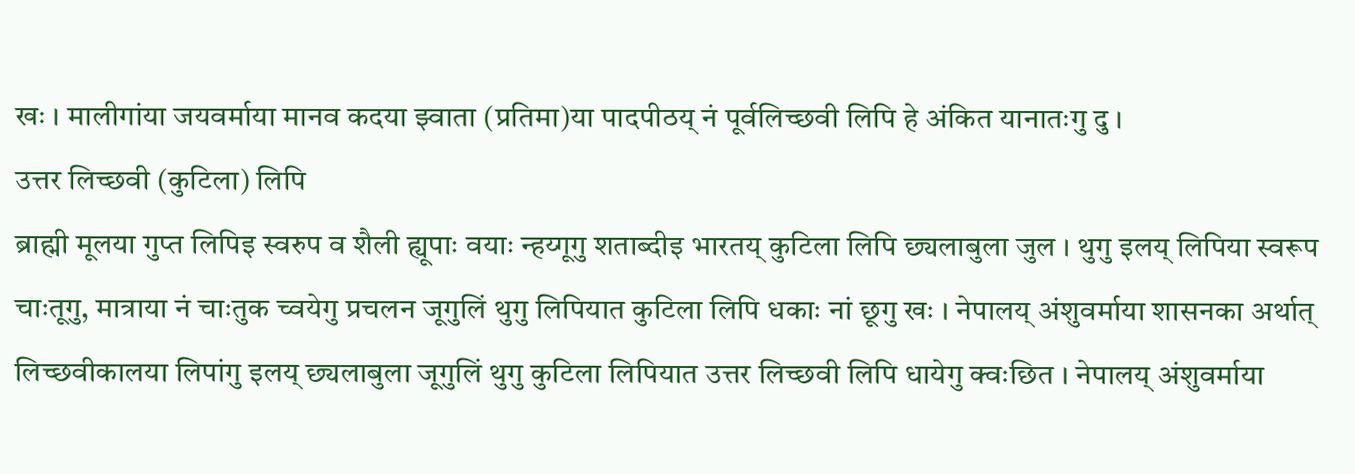खः । मालीगांया जयवर्माया मानव कदया झ्वाता (प्रतिमा)या पादपीठय् नं पूर्वलिच्छवी लिपि हे अंकित यानातःगु दु ।
उत्तर लिच्छवी (कुटिला) लिपि
ब्राह्मी मूलया गुप्त लिपिइ स्वरुप व शैली ह्यूपाः वयाः न्हय्गूगु शताब्दीइ भारतय् कुटिला लिपि छ्यलाबुला जुल । थुगु इलय् लिपिया स्वरूप चाःतूगु, मात्राया नं चाःतुक च्वयेगु प्रचलन जूगुलिं थुगु लिपियात कुटिला लिपि धकाः नां छूगु खः । नेपालय् अंशुवर्माया शासनका अर्थात् लिच्छवीकालया लिपांगु इलय् छ्यलाबुला जूगुलिं थुगु कुटिला लिपियात उत्तर लिच्छवी लिपि धायेगु क्वःछित । नेपालय् अंशुवर्माया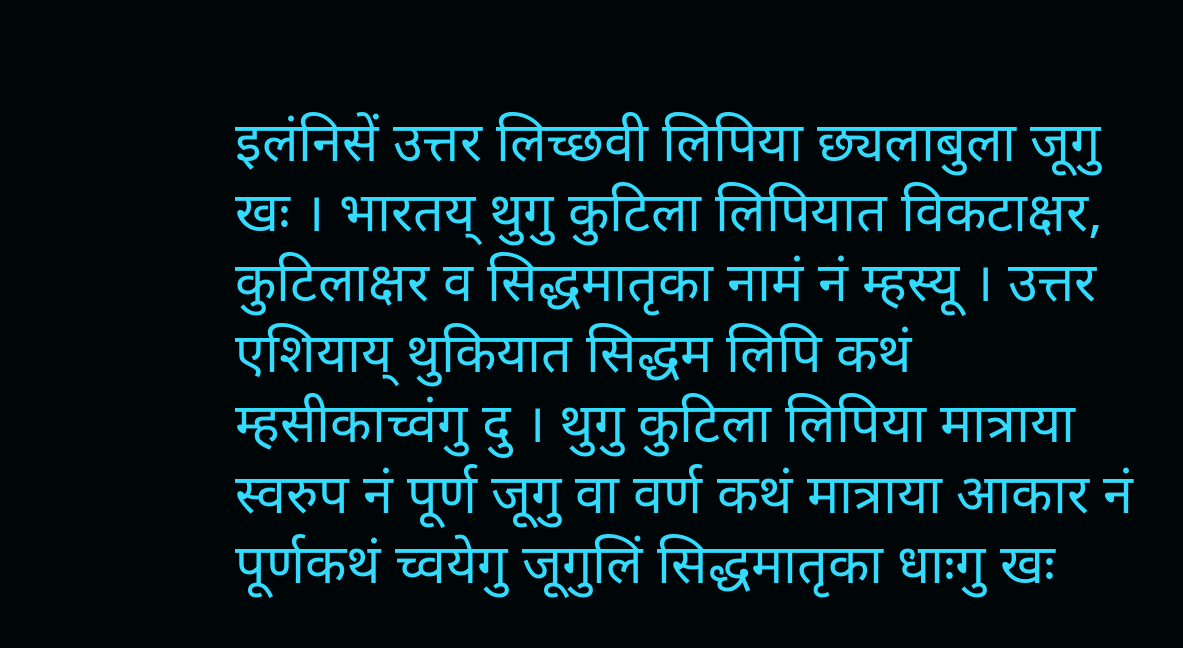इलंनिसें उत्तर लिच्छवी लिपिया छ्यलाबुला जूगु खः । भारतय् थुगु कुटिला लिपियात विकटाक्षर, कुटिलाक्षर व सिद्धमातृका नामं नं म्हस्यू । उत्तर एशियाय् थुकियात सिद्धम लिपि कथं म्हसीकाच्वंगु दु । थुगु कुटिला लिपिया मात्राया स्वरुप नं पूर्ण जूगु वा वर्ण कथं मात्राया आकार नं पूर्णकथं च्वयेगु जूगुलिं सिद्धमातृका धाःगु खः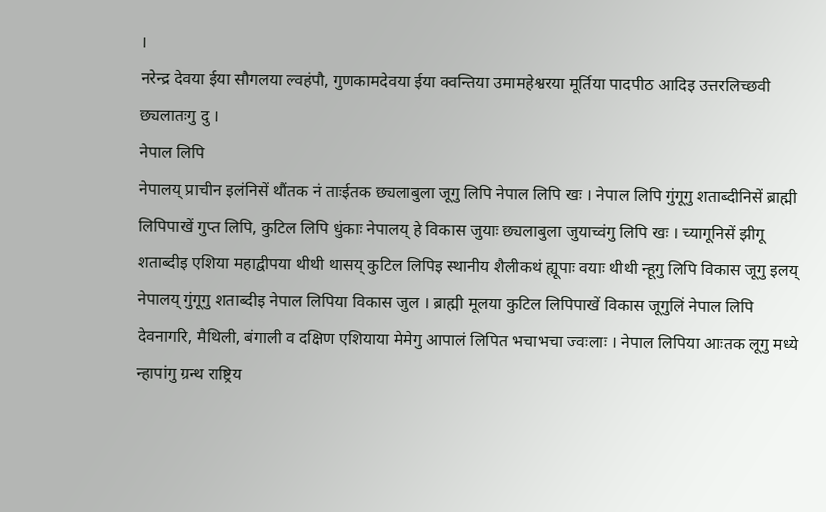।
नरेन्द्र देवया ईया सौगलया ल्वहंपौ, गुणकामदेवया ईया क्वन्तिया उमामहेश्वरया मूर्तिया पादपीठ आदिइ उत्तरलिच्छवी छ्यलातःगु दु ।
नेपाल लिपि
नेपालय् प्राचीन इलंनिसें थौंतक नं ताःईतक छ्यलाबुला जूगु लिपि नेपाल लिपि खः । नेपाल लिपि गुंगूगु शताब्दीनिसें ब्राह्मी लिपिपाखें गुप्त लिपि, कुटिल लिपि धुंकाः नेपालय् हे विकास जुयाः छ्यलाबुला जुयाच्वंगु लिपि खः । च्यागूनिसें झीगू शताब्दीइ एशिया महाद्वीपया थीथी थासय् कुटिल लिपिइ स्थानीय शैलीकथं ह्यूपाः वयाः थीथी न्हूगु लिपि विकास जूगु इलय् नेपालय् गुंगूगु शताब्दीइ नेपाल लिपिया विकास जुल । ब्राह्मी मूलया कुटिल लिपिपाखें विकास जूगुलिं नेपाल लिपि देवनागरि, मैथिली, बंगाली व दक्षिण एशियाया मेमेगु आपालं लिपित भचाभचा ज्वःलाः । नेपाल लिपिया आःतक लूगु मध्ये न्हापांगु ग्रन्थ राष्ट्रिय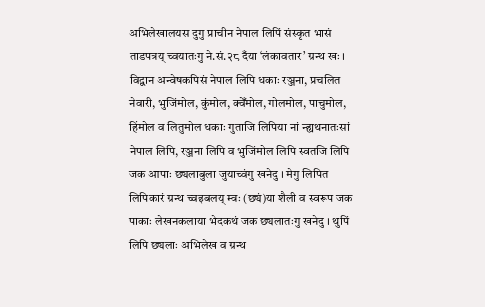अभिलेखालयस दुगु प्राचीन नेपाल लिपिं संस्कृत भासं ताडपत्रय् च्वयातःगु ने.सं.२८ दँया ‘लंकावतार’ ग्रन्थ खः ।
विद्वान अन्वेषकपिसं नेपाल लिपि धकाः रञ्जना, प्रचलित नेवारी, भुजिंमोल, कुंमोल, क्वेँमोल, गोलमोल, पाचुमोल, हिंमोल व लितुमोल धकाः गुताजि लिपिया नां न्ह्यथनातःसां नेपाल लिपि, रञ्जना लिपि व भुजिंमोल लिपि स्वतजि लिपि जक आपाः छ्यलाबुला जुयाच्वंगु खनेदु । मेगु लिपित लिपिकारं ग्रन्थ च्वइबलय् म्वः (छ्यं)या शैली व स्वरूप जक पाकाः लेखनकलाया भेदकथं जक छ्यलातःगु खनेदु । थुपिं लिपि छ्यलाः अभिलेख व ग्रन्थ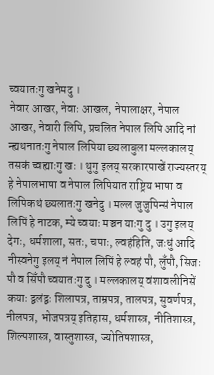च्वयातःगु खनेमदु ।
नेवार आखर, नेवाः आखल, नेपालाक्षर, नेपाल आखर, नेवारी लिपि, प्रचलित नेपाल लिपि आदि नां न्ह्यथनातःगु नेपाल लिपिया छ्यलाबुला मल्लकालय् तसकं च्वह्याःगु खः । थुगु इलय् सरकारपाखें राज्यस्तरय् हे नेपालभाषा व नेपाल लिपियात राष्ट्रिय भाषा व लिपिकथं छ्यलातःगु खनेदु । मल्ल जुजुपिन्सं नेपाल लिपिं हे नाटक, म्ये च्वयाः मञ्चन याःगु दु । उगु इलय् देगः, धर्मशाला, सतः, चपाः, ल्वहंहिति, जःधुं आदि नीस्वनेगु इलय् नं नेपाल लिपिं हे ल्वहं पौ, लुँपौ, सिजः पौ व सिँपौ च्वयातःगु दु । मल्लकालय् वंशावलीनिसें कयाः द्वलंद्वः शिलापत्र, ताम्रपत्र, तालपत्र, सुवर्णपत्र, नीलपत्र, भोजपत्रय् इतिहास, धर्मशास्त्र, नीतिशास्त्र, शिल्पशास्त्र, वास्तुशास्त्र, ज्योतिषशास्त्र,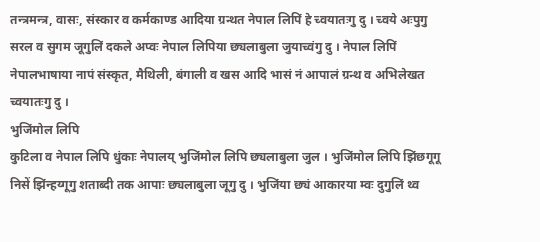तन्त्रमन्त्र, वासः, संस्कार व कर्मकाण्ड आदिया ग्रन्थत नेपाल लिपिं हे च्वयातःगु दु । च्वये अःपुगु सरल व सुगम जूगुलिं दकले अप्वः नेपाल लिपिया छ्यलाबुला जुयाच्वंगु दु । नेपाल लिपिं नेपालभाषाया नापं संस्कृत, मैथिली, बंगाली व खस आदि भासं नं आपालं ग्रन्थ व अभिलेखत च्वयातःगु दु ।
भुजिंमोल लिपि
कुटिला व नेपाल लिपि धुंकाः नेपालय् भुजिंमोल लिपि छ्यलाबुला जुल । भुजिंमोल लिपि झिंछगूगू निसें झिंन्हय्गूगु शताब्दी तक आपाः छ्यलाबुला जूगु दु । भुजिंया छ्यं आकारया म्वः दुगुलिं थ्व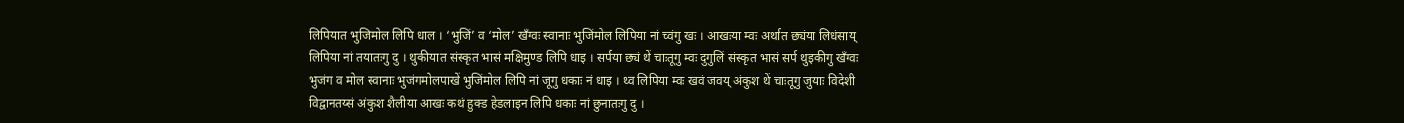लिपियात भुजिमोल लिपि धाल । ‘भुजिं’ व ‘मोल’ खँग्वः स्वानाः भुजिंमोल लिपिया नां च्वंगु खः । आखःया म्वः अर्थात छ्यंया लिधंसाय् लिपिया नां तयातःगु दु । थुकीयात संस्कृत भासं मक्षिमुण्ड लिपि धाइ । सर्पया छ्यं थें चाःतूगु म्वः दुगुलिं संस्कृत भासं सर्प थुइकीगु खँग्वः भुजंग व मोल स्वानाः भुजंगमोलपाखें भुजिंमोल लिपि नां जूगु धकाः नं धाइ । थ्व लिपिया म्वः खवं जवय् अंकुश थें चाःतूगु जुयाः विदेशी विद्वानतय्सं अंकुश शैलीया आखः कथं हुक्ड हेडलाइन लिपि धकाः नां छुनातःगु दु ।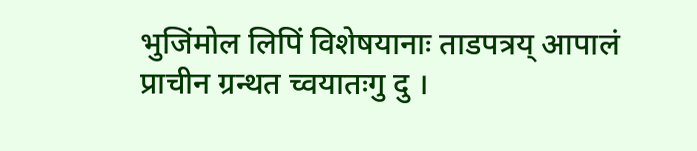भुजिंमोल लिपिं विशेषयानाः ताडपत्रय् आपालं प्राचीन ग्रन्थत च्वयातःगु दु ।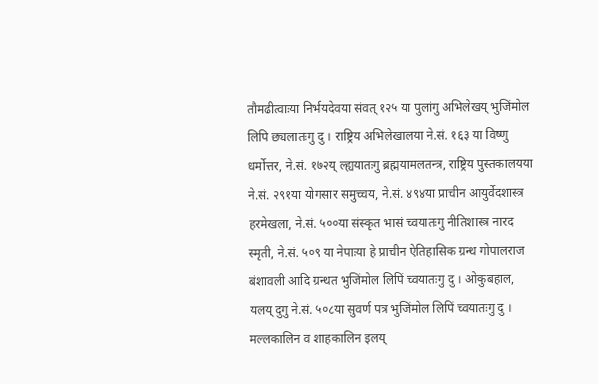तौमढीत्वाःया निर्भयदेवया संवत् १२५ या पुलांगु अभिलेखय् भुजिंमोल लिपि छ्यलातःगु दु । राष्ट्रिय अभिलेखालया ने.सं. १६३ या विष्णु धर्मोत्तर, ने.सं. १७२य् ल्ह्ययातःगु ब्रह्मयामलतन्त्र, राष्ट्रिय पुस्तकालयया ने.सं. २९१या योगसार समुच्चय, ने.सं. ४९४या प्राचीन आयुर्वेदशास्त्र हरमेखला, ने.सं. ५००या संस्कृत भासं च्वयातःगु नीतिशास्त्र नारद स्मृती, ने.सं. ५०९ या नेपाःया हे प्राचीन ऐतिहासिक ग्रन्थ गोपालराज बंशावली आदि ग्रन्थत भुजिंमोल लिपिं च्वयातःगु दु । ओकुबहाल, यलय् दुगु ने.सं. ५०८या सुवर्ण पत्र भुजिंमोल लिपिं च्वयातःगु दु । मल्लकालिन व शाहकालिन इलय्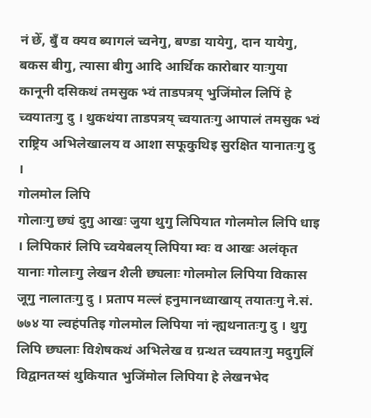नं छेँ, बुँ व क्यव ब्यागलं च्वनेगु, बण्डा यायेगु, दान यायेगु, बकस बीगु, त्यासा बीगु आदि आर्थिक कारोबार याःगुया कानूनी दसिकथं तमसुक भ्वं ताडपत्रय् भुजिंमोल लिपिं हे च्वयातःगु दु । थुकथंया ताडपत्रय् च्वयातःगु आपालं तमसुक भ्वं राष्ट्रिय अभिलेखालय व आशा सफूकुथिइ सुरक्षित यानातःगु दु ।
गोलमोल लिपि
गोलाःगु छ्यं दुगु आखः जुया थुगु लिपियात गोलमोल लिपि धाइ । लिपिकारं लिपि च्वयेबलय् लिपिया म्वः व आखः अलंकृत यानाः गोलाःगु लेखन शैली छ्यलाः गोलमोल लिपिया विकास जूगु नालातःगु दु । प्रताप मल्लं हनुमानध्वाखाय् तयातःगु ने.सं. ७७४ या ल्वहंपतिइ गोलमोल लिपिया नां न्ह्यथनातःगु दु । थुगु लिपि छ्यलाः विशेषकथं अभिलेख व ग्रन्थत च्वयातःगु मदुगुलिं विद्वानतय्सं थुकियात भुजिंमोल लिपिया हे लेखनभेद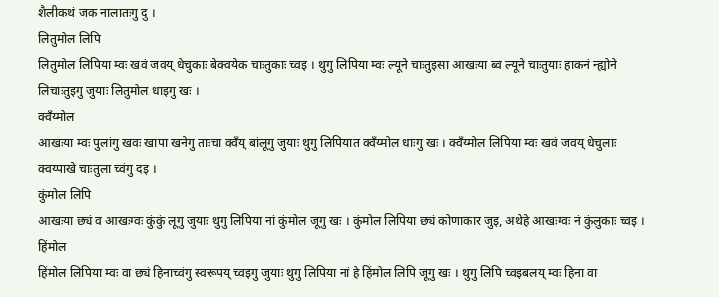शैलीकथं जक नालातःगु दु ।
लितुमोल लिपि
लितुमोल लिपिया म्वः खवं जवय् धेचुकाः बेक्वयेक चाःतुकाः च्वइ । थुगु लिपिया म्वः ल्यूने चाःतुइसा आखःया ब्व ल्यूने चाःतुयाः हाकनं न्ह्योने लिचाःतुइगु जुयाः लितुमोल धाइगु खः ।
क्वँय्मोल
आखःया म्वः पुलांगु खवः खापा खनेगु ताःचा क्वँय् बांलूगु जुयाः थुगु लिपियात क्वँय्मोल धाःगु खः । क्वँय्मोल लिपिया म्वः खवं जवय् धेचुलाः क्वय्पाखे चाःतुला च्वंगु दइ ।
कुंमोल लिपि
आखःया छ्यं व आखःग्वः कुंकुं लूगु जुयाः थुगु लिपिया नां कुंमोल जूगु खः । कुंमोल लिपिया छ्यं कोणाकार जुइ, अथेहे आखःग्वः नं कुंलुकाः च्वइ ।
हिंमोल
हिंमोल लिपिया म्वः वा छ्यं हिनाच्वंगु स्वरूपय् च्वइगु जुयाः थुगु लिपिया नां हे हिंमोल लिपि जूगु खः । थुगु लिपि च्वइबलय् म्वः हिना वा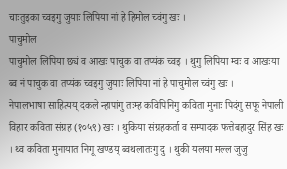चाःतुइका च्वइगु जुयाः लिपिया नां हे हिमोल च्वंगु खः ।
पाचुमोल
पाचुमोल लिपिया छ्यं व आखः पाचुक वा तप्यंक च्वइ । थुगु लिपिया म्वः व आखःया ब्व नं पाचुक वा तप्यंक च्वइगु जुयाः लिपिया नां हे पाचुमोल च्वंगु खः ।
नेपालभाषा साहित्यय् दकले न्हापांगु तःम्ह कविपिनिगु कविता मुनाः पिदंगु सफू नेपाली विहार कविता संग्रह (१०५९) खः । थुकिया संग्रहकर्ता व सम्पादक फत्तेबहादुर सिंह खः । थ्व कविता मुनायात निगू खण्डय् ब्वथलातःगु दु । थुकी यलया मल्ल जुजु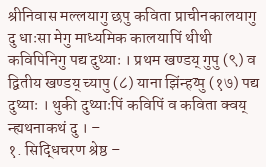श्रीनिवास मल्लयागु छपु कविता प्राचीनकालयागु दु धाःसा मेगु माध्यमिक कालयापिं थीथी कविपिनिगु पद्य दुथ्याः । प्रथम खण्डय् गुपु (९) व द्वितीय खण्डय् च्यापु (८) याना झिंन्हय्पु (१७) पद्य दुथ्याः । थुकी दुथ्याःपिं कविपिं व कविता क्वय् न्ह्यथनाकथं दु । –
१. सिद्धिचरण श्रेष्ठ –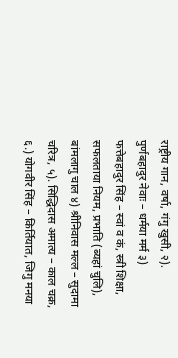राष्ट्रीय गान, वर्षा, गंगु खुसी, २). पुर्णबहादुर नेवाः – धर्मया मर्म ३) फत्तेबहादुर सिंह – स्वां व कं, स्त्री शिक्षा, सफलताया नियम, प्रभाति (ब्यहां चुलि), बांमलागु चाल ४) श्रीनिवास मल्ल – सुदामा चरित्र, ५). सिद्धिदास अमात्य – काल चक्र, ६.) योगवीर सिंह – किर्तियात, जिगु मनया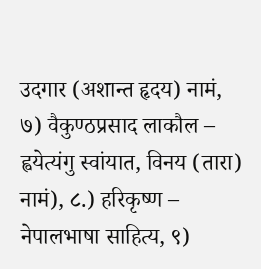उदगार (अशान्त हृदय) नामं, ७) वैकुण्ठप्रसाद लाकौल – ह्वयेत्यंगु स्वांयात, विनय (तारा) नामं), ८.) हरिकृष्ण – नेपालभाषा साहित्य, ९)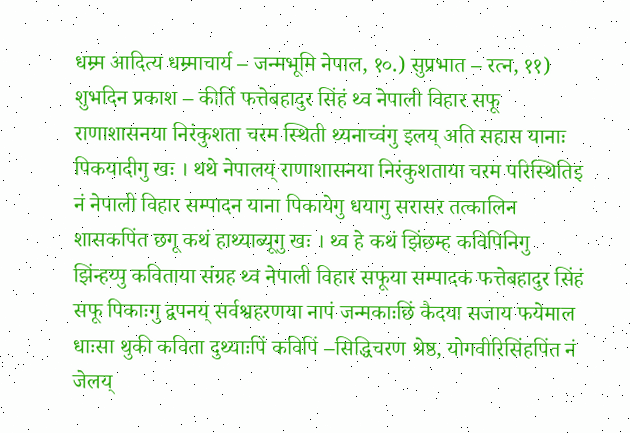धम्र्म आदित्य धम्र्माचार्य – जन्मभूमि नेपाल, १०.) सुप्रभात – रत्न, ११) शुभदिन प्रकाश – कीर्ति फत्तेबहादुर सिंहं थ्व नेपाली विहार सफू राणाशासनया निरंकुशता चरम स्थिती थ्यनाच्वंगु इलय् अति सहास यानाः पिकयादीगु खः । थथे नेपालय् राणाशासनया निरंकुशताया चरम परिस्थितिइ नं नेपाली विहार सम्पादन याना पिकायेगु धयागु सरासर तत्कालिन शासकपिंत छगू कथं हाथ्याब्यूगु खः । थ्व हे कथं झिंछम्ह कविपिनिगु झिंन्हय्पु कविताया संग्रह थ्व नेपाली विहार सफूया सम्पादक फत्तेबहादुर सिंहं सफू पिकाःगु द्वपनय् सर्वश्वहरणया नापं जन्मकाःछिं कैदया सजाय फयेमाल धाःसा थुकी कविता दुथ्याःपिं कविपिं –सिद्धिचरण श्रेष्ठ, योगवीरिसिंहपिंत नं जेलय्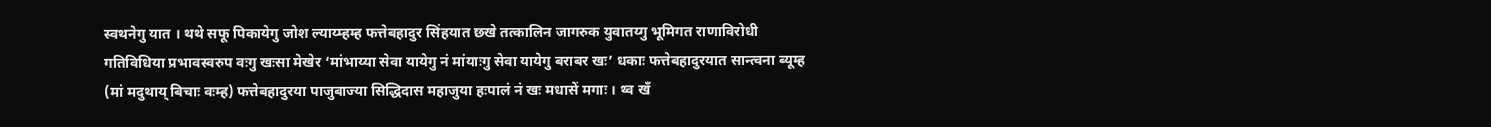स्वथनेगु यात । थथे सफू पिकायेगु जोश ल्याय्म्हम्ह फत्तेबहादुर सिंहयात छखे तत्कालिन जागरुक युवातय्गु भूमिगत राणाविरोधी गतिविधिया प्रभावस्वरुप वःगु खःसा मेखेर ‘मांभाय्या सेवा यायेगु नं मांयाःगु सेवा यायेगु बराबर खः’ धकाः फत्तेबहादुरयात सान्त्वना ब्यूम्ह (मां मदुथाय् बिचाः वःम्ह) फत्तेबहादुरया पाजुबाज्या सिद्धिदास महाजुया हःपालं नं खः मधासें मगाः । थ्व खँ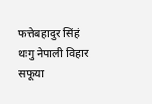फत्तेबहादुर सिंहं थःगु नेपाली विहार सफूया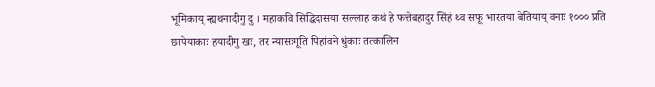भूमिकाय् न्ह्यथनादीगु दु । महाकवि सिद्धिदासया सल्लाह कथं हे फत्तेबहादुर सिंहं थ्व सफू भारतया बेतियाय् वनाः १००० प्रति छापेयाकाः हयादीगु खः, तर न्यासःगूति पिहांवने धुंकाः तत्कालिन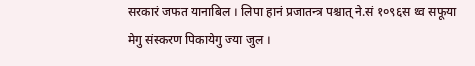सरकारं जफत यानाबिल । लिपा हानं प्रजातन्त्र पश्चात् ने.सं १०९६स थ्व सफूया मेगु संस्करण पिकायेगु ज्या जुल ।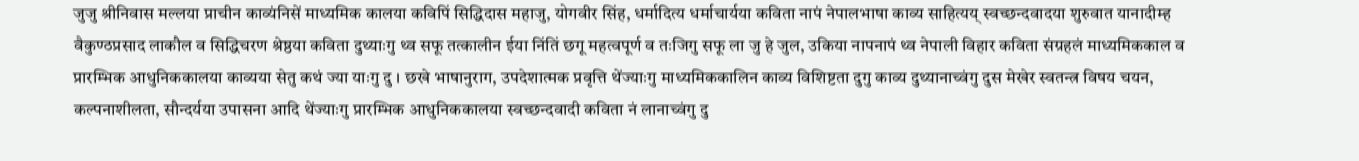जुजु श्रीनिवास मल्लया प्राचीन काव्यंनिसें माध्यमिक कालया कविपिं सिद्धिदास महाजु, योगवीर सिंह, धर्मादित्य धर्माचार्यया कविता नापं नेपालभाषा काव्य साहित्यय् स्वच्छन्दवादया शुरुवात यानादीम्ह वैकुण्ठप्रसाद लाकौल व सिद्धिचरण श्रेष्ठया कविता दुथ्याःगु थ्व सफू तत्कालीन ईया निंतिं छगू महत्वपूर्ण व तःजिगु सफू ला जु हे जुल, उकिया नापनापं थ्व नेपाली विहार कविता संग्रहलं माध्यमिककाल व प्रारम्भिक आधुनिककालया काव्यया सेतु कथं ज्या याःगु दु । छखे भाषानुराग, उपदेशात्मक प्रवृत्ति थेंज्याःगु माध्यमिककालिन काव्य विशिष्टता दुगु काव्य दुथ्यानाच्वंगु दुस मेखेर स्वतन्त्र विषय चयन, कल्पनाशीलता, सौन्दर्यया उपासना आदि थेंज्याःगु प्रारम्भिक आधुनिककालया स्वच्छन्दवादी कविता नं लानाच्वंगु दु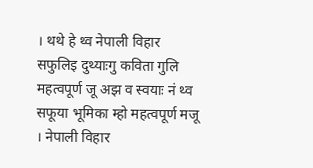। थथे हे थ्व नेपाली विहार सफुलिइ दुथ्याःगु कविता गुलि महत्वपूर्ण जू अझ व स्वयाः नं थ्व सफूया भूमिका म्हो महत्वपूर्ण मजू । नेपाली विहार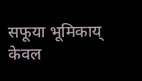सफूया भूमिकाय् केवल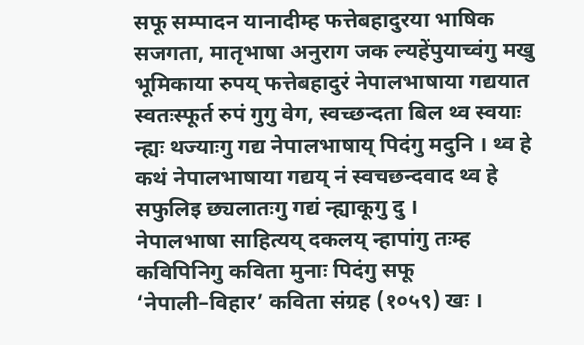सफू सम्पादन यानादीम्ह फत्तेबहादुरया भाषिक सजगता, मातृभाषा अनुराग जक ल्यहेंपुयाच्वंगु मखु भूमिकाया रुपय् फत्तेबहादुरं नेपालभाषाया गद्ययात स्वतःस्फूर्त रुपं गुगु वेग, स्वच्छन्दता बिल थ्व स्वयाः न्ह्यः थज्याःगु गद्य नेपालभाषाय् पिदंगु मदुनि । थ्व हे कथं नेपालभाषाया गद्यय् नं स्वचछन्दवाद थ्व हे सफुलिइ छ्यलातःगु गद्यं न्ह्याकूगु दु ।
नेपालभाषा साहित्यय् दकलय् न्हापांगु तःम्ह कविपिनिगु कविता मुनाः पिदंगु सफू ‘नेपाली–विहार’ कविता संग्रह (१०५९) खः ।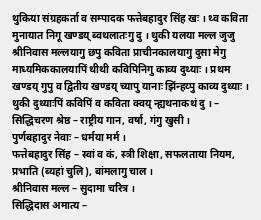थुकिया संग्रहकर्ता व सम्पादक फत्तेबहादुर सिंह खः । थ्व कविता मुनायात निगू खण्डय् ब्वथलातःगु दु । थुकी यलया मल्ल जुजु श्रीनिवास मल्लयागु छपु कविता प्राचीनकालयागु दुसा मेगु माध्यमिककालयापिं थीथी कविपिनिगु काव्य दुथ्याः । प्रथम खण्डय् गुपु व द्वितीय खण्डय् च्यापु यानाः झिंन्हय्पु काव्य दुथ्याः । थुकी दुथ्याःपिं कविपिं व कविता क्वय् न्ह्यथनाकथं दु । –
सिद्धिचरण श्रेष्ठ – राष्ट्रीय गान, वर्षा, गंगु खुसी ।
पुर्णबहादुर नेवाः – धर्मया मर्म ।
फत्तेबहादुर सिंह – स्वां व कं, स्त्री शिक्षा, सफलताया नियम, प्रभाति (ब्यहां चुलि), बांमलागु चाल ।
श्रीनिवास मल्ल – सुदामा चरित्र ।
सिद्धिदास अमात्य –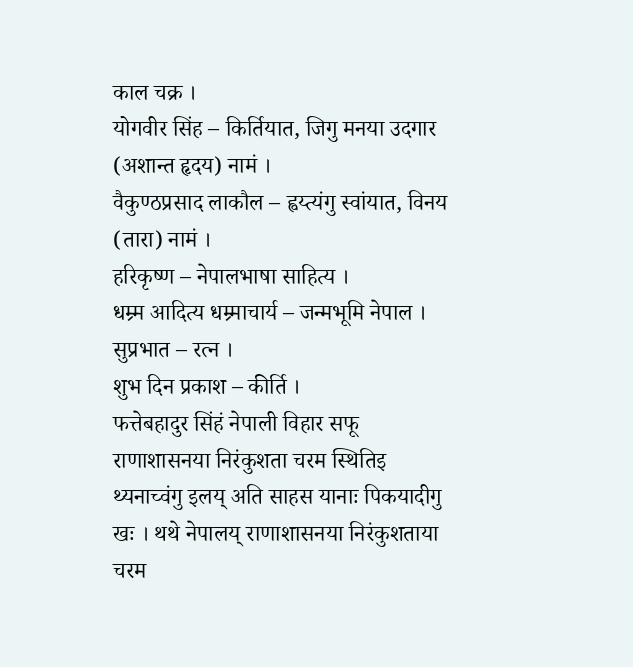काल चक्र ।
योगवीर सिंह – किर्तियात, जिगु मनया उदगार (अशान्त हृदय) नामं ।
वैकुण्ठप्रसाद लाकौल – ह्वय्त्यंगु स्वांयात, विनय (तारा) नामं ।
हरिकृष्ण – नेपालभाषा साहित्य ।
धम्र्म आदित्य धम्र्माचार्य – जन्मभूमि नेपाल ।
सुप्रभात – रत्न ।
शुभ दिन प्रकाश – कीर्ति ।
फत्तेबहादुर सिंहं नेपाली विहार सफू राणाशासनया निरंकुशता चरम स्थितिइ थ्यनाच्वंगु इलय् अति साहस यानाः पिकयादीगु खः । थथे नेपालय् राणाशासनया निरंकुशताया चरम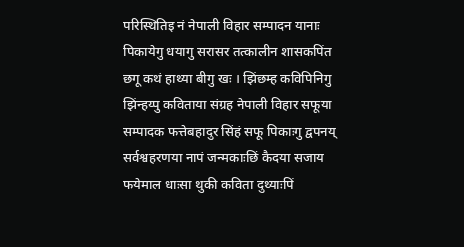परिस्थितिइ नं नेपाली विहार सम्पादन यानाः पिकायेगु धयागु सरासर तत्कालीन शासकपिंत छगू कथं हाथ्या बीगु खः । झिंछम्ह कविपिनिगु झिंन्हय्पु कविताया संग्रह नेपाली विहार सफूया सम्पादक फत्तेबहादुर सिंहं सफू पिकाःगु द्वपनय् सर्वश्वहरणया नापं जन्मकाःछिं कैदया सजाय फयेमाल धाःसा थुकी कविता दुथ्याःपिं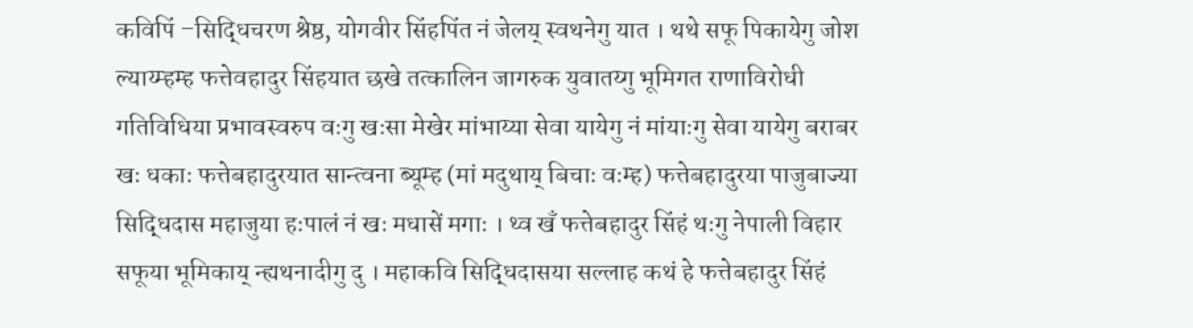कविपिं –सिद्धिचरण श्रेष्ठ, योगवीर सिंहपिंत नं जेलय् स्वथनेगु यात । थथे सफू पिकायेगु जोश ल्याय्म्हम्ह फत्तेवहादुर सिंहयात छखे तत्कालिन जागरुक युवातय्गु भूमिगत राणाविरोधी गतिविधिया प्रभावस्वरुप वःगु खःसा मेखेर मांभाय्या सेवा यायेगु नं मांयाःगु सेवा यायेगु बराबर खः धकाः फत्तेबहादुरयात सान्त्वना ब्यूम्ह (मां मदुथाय् बिचाः वःम्ह) फत्तेबहादुरया पाजुबाज्या सिद्धिदास महाजुया हःपालं नं खः मधासें मगाः । थ्व खँ फत्तेबहादुर सिंहं थःगु नेपाली विहार सफूया भूमिकाय् न्ह्यथनादीगु दु । महाकवि सिद्धिदासया सल्लाह कथं हे फत्तेबहादुर सिंहं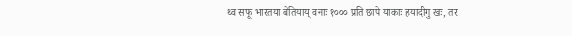थ्व सफू भारतया बेतियाय् वनाः १००० प्रति छापे याकाः हयादीगु खः, तर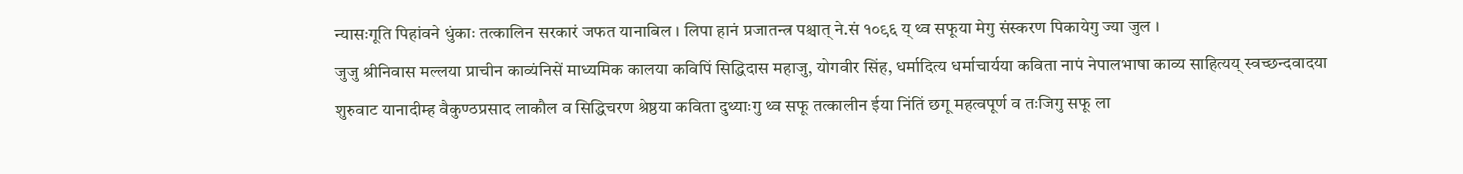न्यासःगूति पिहांवने धुंकाः तत्कालिन सरकारं जफत यानाबिल । लिपा हानं प्रजातन्त्र पश्चात् ने.सं १०९६ य् थ्व सफूया मेगु संस्करण पिकायेगु ज्या जुल ।
जुजु श्रीनिवास मल्लया प्राचीन काव्यंनिसें माध्यमिक कालया कविपिं सिद्धिदास महाजु, योगवीर सिंह, धर्मादित्य धर्माचार्यया कविता नापं नेपालभाषा काव्य साहित्यय् स्वच्छन्दवादया शुरुवाट यानादीम्ह वैकुण्ठप्रसाद लाकौल व सिद्धिचरण श्रेष्ठया कविता दुथ्याःगु थ्व सफू तत्कालीन ईया निंतिं छगू महत्वपूर्ण व तःजिगु सफू ला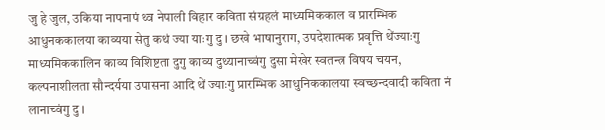जु हे जुल, उकिया नापनापं थ्व नेपाली विहार कविता संग्रहलं माध्यमिककाल व प्रारम्भिक आधुनककालया काव्यया सेतु कथं ज्या याःगु दु । छखे भाषानुराग, उपदेशात्मक प्रवृत्ति थेंज्याःगु माध्यमिककालिन काव्य विशिष्टता दुगु काव्य दुथ्यानाच्वंगु दुसा मेखेर स्वतन्त्र विषय चयन, कल्पनाशीलता सौन्दर्यया उपासना आदि थें ज्याःगु प्रारम्भिक आधुनिककालया स्वच्छन्दवादी कविता नं लानाच्वंगु दु ।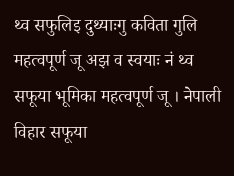थ्व सफुलिइ दुथ्याःगु कविता गुलि महत्वपूर्ण जू अझ व स्वयाः नं थ्व सफूया भूमिका महत्वपूर्ण जू । नेपाली विहार सफूया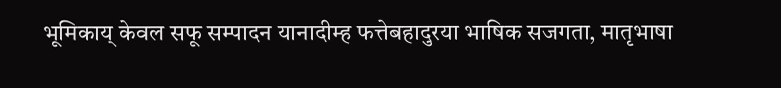भूमिकाय् केवल सफू सम्पादन यानादीम्ह फत्तेबहादुरया भाषिक सजगता, मातृभाषा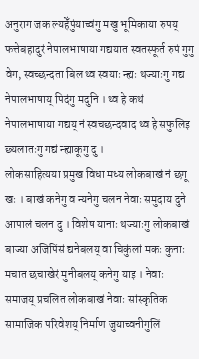अनुराग जक ल्यहेँपुंयाच्वंगु मखु भूमिकाया रुपय् फत्तेबहादुरं नेपालभाषाया गद्ययात स्वतस्फूर्त रुपं गुगु वेग, स्वच्छन्दता बिल थ्व स्वयाः न्ह्यः थज्याःगु गद्य नेपालभाषाय् पिदंगु मदुनि । थ्व हे कथं नेपालभाषाया गद्यय् नं स्वचछन्दवाद थ्व हे सफुलिइ छ्यलातःगु गद्यं न्ह्याकूगु दु ।
लोकसाहित्यया प्रमुख विधा मध्य लोकबाखं नं छगू खः । बाखं कनेगु व न्यनेगु चलन नेवाः समुदाय दुने आपालं चलन दु । विशेष यानाः थज्याःगु लोकबाखं बाज्या अजिपिंसं द्यनेबलय् वा चिकुंलां मकः कुनाः मचात छचाखेरं मुनीबलय् कनेगु याइ । नेवाः समाजय् प्रचलित लोकबाखं नेवाः सांस्कृतिक सामाजिक परिवेशय् निर्माण जुयाच्वनीगुलिं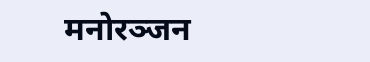मनोरञ्जन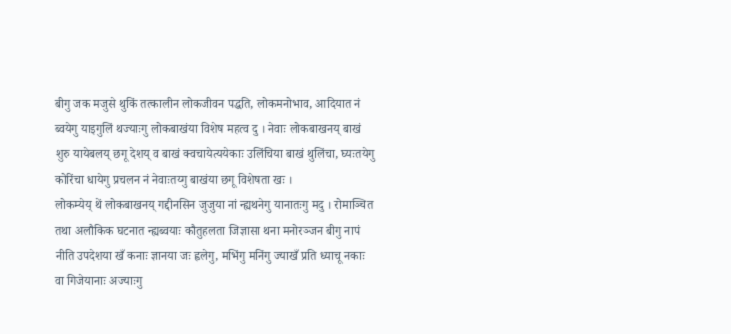बीगु जक मजुसे थुकिं तत्कालीन लोकजीवन पद्धति, लोकमनोभाव, आदियात नं ब्वयेगु याइगुलिं थज्याःगु लोकबाखंया विशेष महत्व दु । नेवाः लोकबाखनय् बाखं शुरु यायेबलय् छगू देशय् व बाखं क्वचायेत्ययेकाः उलिंचिया बाखं थुलिंचा, घ्यःतयेगु कोरिंचा धायेगु प्रचलन नं नेवाःतय्गु बाखंया छगू विशेषता खः ।
लोकम्येय् थें लोकबाखनय् गद्दीनसिन जुजुया नां न्ह्यथनेगु यानातःगु मदु । रोमाञ्चित तथा अलौकिक घटनात न्ह्यब्वयाः कौतुहलता जिज्ञासा थना मनोरञ्जन बीगु नापं नीति उपदेशया खँ कनाः ज्ञानया जः ह्वलेगु, मभिंगु मनिंगु ज्याखँ प्रति ध्याचू नकाः वा गिजेयानाः अज्याःगु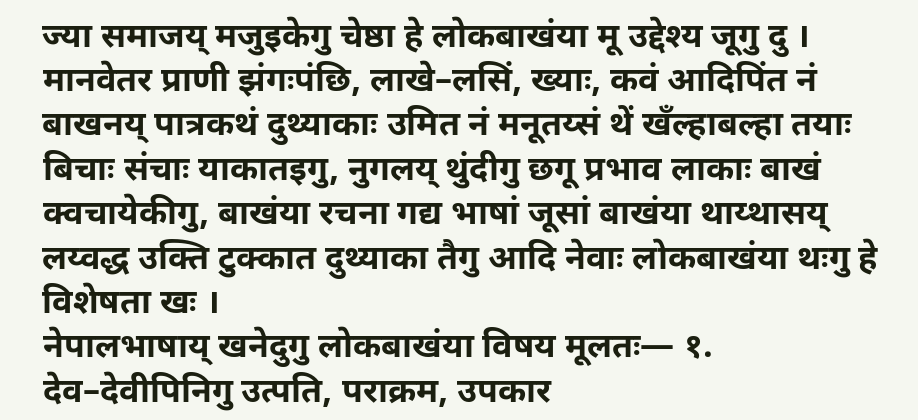ज्या समाजय् मजुइकेगु चेष्ठा हे लोकबाखंया मू उद्देश्य जूगु दु । मानवेतर प्राणी झंगःपंछि, लाखे–लसिं, ख्याः, कवं आदिपिंत नं बाखनय् पात्रकथं दुथ्याकाः उमित नं मनूतय्सं थें खँल्हाबल्हा तयाः बिचाः संचाः याकातइगु, नुगलय् थुंदीगु छगू प्रभाव लाकाः बाखं क्वचायेकीगु, बाखंया रचना गद्य भाषां जूसां बाखंया थाय्थासय् लय्वद्ध उक्ति टुक्कात दुथ्याका तैगु आदि नेवाः लोकबाखंया थःगु हे विशेषता खः ।
नेपालभाषाय् खनेदुगु लोकबाखंया विषय मूलतः— १. देव–देवीपिनिगु उत्पति, पराक्रम, उपकार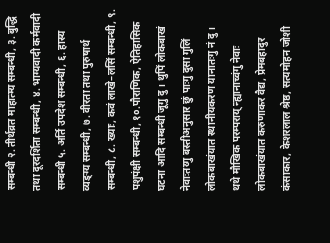सम्बन्धी २. तीर्थव्रत माहात्म्य सम्बन्धी, ३. बुद्धि तथा दूरदर्शिता सम्बन्धी, ४. भाग्यवादी कर्मवादी सम्बन्धी ५. अर्ति उपदेश सम्बन्धी, ६. हास्य व्यङ्ग्य सम्बन्धी, ७. वीरता तथा पुरुषार्थ सम्बन्धी, ८. ख्याः, कवं लाखे–लसिं सम्बन्धी, ९. पशुपंक्षी सम्बन्धी, १०.पौराणिक, ऐतिहासिक घटना आदि सम्बन्धी जूगु दु । थुपिं लोकबाखं नेवाःतय्गु बस्तीअनुसार छुं पाःगु दुसा गुलिं लोकबाखंयात स्थानीयकरण यानातःगु नं दु ।
थथे मौखिक परम्पराय् न्ह्यानाच्वंगु नेवाः लोकबाखंयात करुणाकर वैद्य, प्रेमबहादुर कंसाकार, केशरलाल श्रेष्ठ, सत्यमोहन जोशी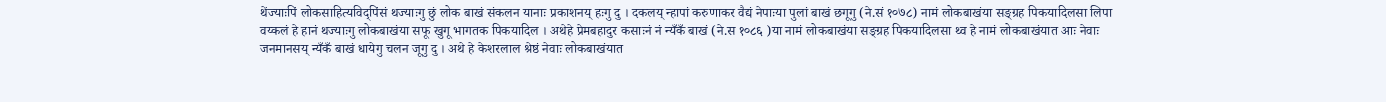थेंज्याःपिं लोकसाहित्यविद्पिंसं थज्याःगु छुं लोक बाखं संकलन यानाः प्रकाशनय् हःगु दु । दकलय् न्हापां करुणाकर वैद्यं नेपाःया पुलां बाखं छगूगु (ने.सं १०७८) नामं लोकबाखंया सङ्ग्रह पिकयादिलसा लिपा वय्कलं हे हानं थज्याःगु लोकबाखंया सफू खुगू भागतक पिकयादिल । अथेहे प्रेमबहादुर कसाःनं नं न्यँकँ बाखं (ने.स १०८६ )या नामं लोकबाखंया सङ्ग्रह पिकयादिलसा थ्व हे नामं लोकबाखंयात आः नेवाः जनमानसय् न्यँकँ बाखं धायेगु चलन जूगु दु । अथे हे केशरलाल श्रेष्ठं नेवाः लोकबाखंयात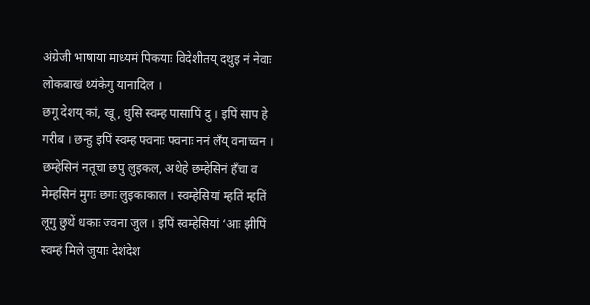अंग्रेजी भाषाया माध्यमं पिकयाः विदेशीतय् दथुइ नं नेवाः लोकबाखं थ्यंकेगु यानादिल ।
छगू देशय् कां, खू, धुसि स्वम्ह पासापिं दु । इपिं साप हे गरीब । छन्हु इपिं स्वम्ह फ्वनाः फ्वनाः ननं लँय् वनाच्वन । छम्हेसिनं नतूचा छपु लुइकल, अथेहे छम्हेसिनं हँचा व मेम्हसिनं मुगः छगः लुइकाकाल । स्वम्हेसियां म्हतिं म्हतिं लूगु छुथें धकाः ज्वना जुल । इपिं स्वम्हेसियां ‘आः झीपिं स्वम्हं मिले जुयाः देशंदेश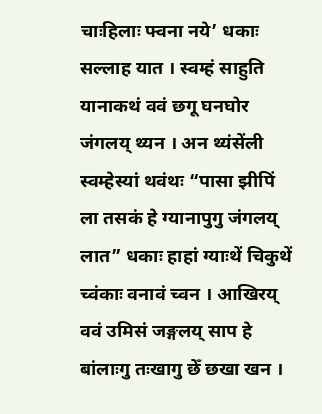चाःहिलाः फ्वना नये’ धकाः सल्लाह यात । स्वम्हं साहुति यानाकथं ववं छगू घनघोर जंगलय् थ्यन । अन थ्यंसेंली स्वम्हेस्यां थवंथः “पासा झीपिं ला तसकं हे ग्यानापुगु जंगलय् लात” धकाः हाहां ग्याःथें चिकुथें च्वंकाः वनावं च्वन । आखिरय् ववं उमिसं जङ्गलय् साप हे बांलाःगु तःखागु छेँ छखा खन ।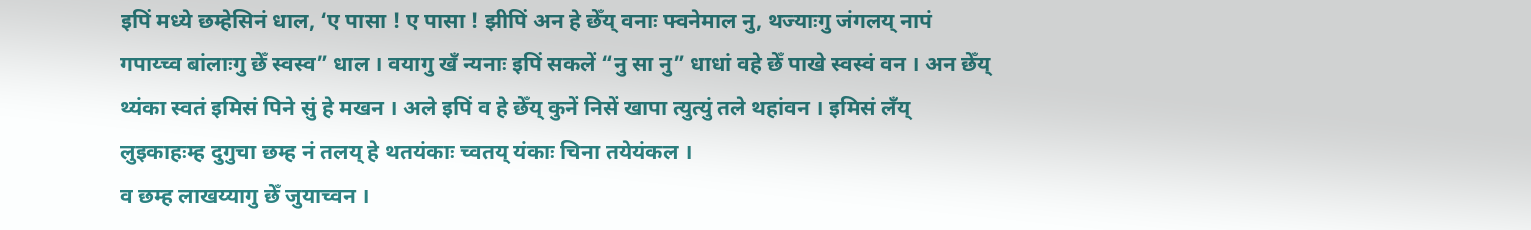इपिं मध्ये छम्हेसिनं धाल, ‘ए पासा ! ए पासा ! झीपिं अन हे छेँय् वनाः फ्वनेमाल नु, थज्याःगु जंगलय् नापं गपाय्च्व बांलाःगु छेँ स्वस्व” धाल । वयागु खँ न्यनाः इपिं सकलें “नु सा नु” धाधां वहे छेँ पाखे स्वस्वं वन । अन छेँय् थ्यंका स्वतं इमिसं पिने सुं हे मखन । अले इपिं व हे छेँय् कुनें निसें खापा त्युत्युं तले थहांवन । इमिसं लँय् लुइकाहःम्ह दुगुचा छम्ह नं तलय् हे थतयंकाः च्वतय् यंकाः चिना तयेयंकल ।
व छम्ह लाखय्यागु छेँ जुयाच्वन ।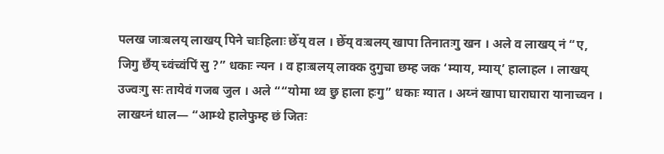पलख जाःबलय् लाखय् पिने चाःहिलाः छेँय् वल । छेँय् वःबलय् खापा तिनातःगु खन । अले व लाखय् नं “ए, जिगु छँय् च्वंच्वंपिं सु ?” धकाः न्यन । व हाःबलय् लाक्क दुगुचा छम्ह जक ‘म्याय, म्याय्’ हालाहल । लाखय् उज्वःगु सः तायेवं गजब जुल । अले ““योमा थ्व छु हाला हःगु” धकाः ग्यात । अय्नं खापा घाराघारा यानाच्वन । लाखय्नं धाल— “आम्थे हालेफुम्ह छं जितः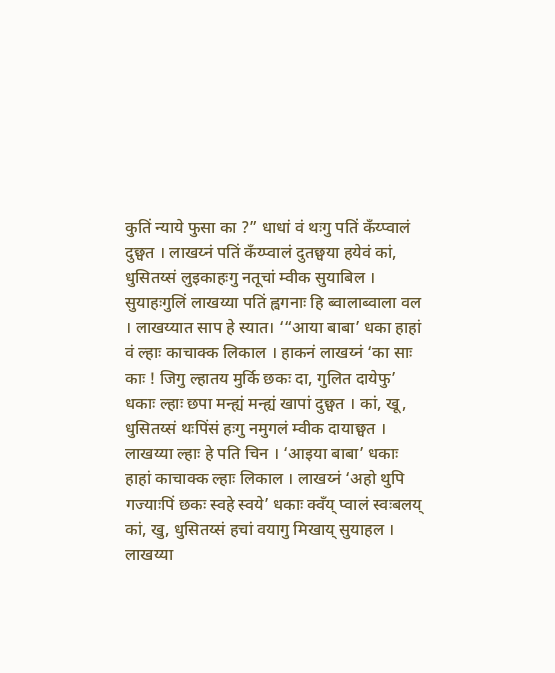कुतिं न्याये फुसा का ?” धाधां वं थःगु पतिं कँय्प्वालं दुछ्वत । लाखय्नं पतिं कँय्प्वालं दुतछ्वया हयेवं कां, धुसितय्सं लुइकाहःगु नतूचां म्वीक सुयाबिल । सुयाहःगुलिं लाखय्या पतिं ह्वगनाः हि ब्वालाब्वाला वल । लाखय्यात साप हे स्यात। ‘“आया बाबा’ धका हाहां वं ल्हाः काचाक्क लिकाल । हाकनं लाखय्नं ‘का साः काः ! जिगु ल्हातय मुर्कि छकः दा, गुलित दायेफु’ धकाः ल्हाः छपा मन्ह्यं मन्ह्यं खापां दुछ्वत । कां, खू, धुसितय्सं थःपिंसं हःगु नमुगलं म्वीक दायाछ्वत । लाखय्या ल्हाः हे पति चिन । ‘आइया बाबा’ धकाः हाहां काचाक्क ल्हाः लिकाल । लाखय्नं ‘अहो थुपि गज्याःपिं छकः स्वहे स्वये’ धकाः क्वँय् प्वालं स्वःबलय् कां, खु, धुसितय्सं हचां वयागु मिखाय् सुयाहल । लाखय्या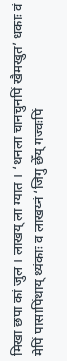मिखा छपा कां जुल । लाखय् ला ग्यात । ‘थनला चानचुनपिं खैमखुत’ धकाः वं मेपिं पासापिंथाय् थ्यंकाः व लाखय्नं ‘जिगु छेँय् गज्वःपिं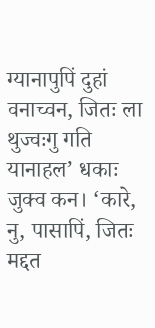ग्यानापुपिं दुहां वनाच्वन, जितः ला थुज्वःगु गति यानाहल’ धकाः जुक्व कन। ‘कारे, नु, पासापिं, जितः मद्दत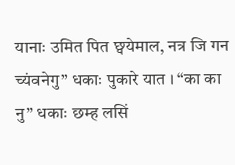यानाः उमित पित छ्वयेमाल, नत्र जि गन च्यंवनेगु” धकाः पुकारे यात । “का का नु” धकाः छम्ह लसिं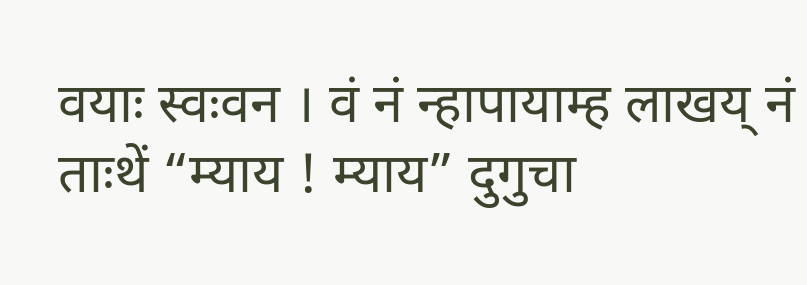वयाः स्वःवन । वं नं न्हापायाम्ह लाखय् नं ताःथें “म्याय ! म्याय” दुगुचा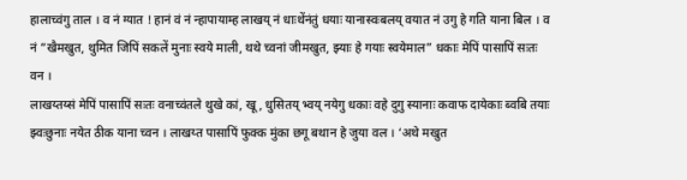हालाच्वंगु ताल । व नं ग्यात ! हानं वं नं न्हापायाम्ह लाखय् नं धाःथेंनंतुं धयाः यानास्वःबलय् वयात नं उगु हे गति याना बिल । व नं “खैमखुत, थुमित जिपिं सकलें मुनाः स्वये माली, थथे च्वनां जीमखुत, झ्याः हे गयाः स्वयेमाल” धकाः मेपिं पासापिं सःतः वन ।
लाखय्तय्सं मेपिं पासापिं सःतः वनाच्वंतले थुखे कां, खू, धुसितय् भ्वय् नयेगु धकाः वहे दुगु स्यानाः कवाफ दायेकाः ब्वबि तयाः झ्वःछुनाः नयेत ठीक याना च्वन । लाखय्त पासापिं फुक्क मुंका छगू बथान हे जुया वल । ‘अथे मखुत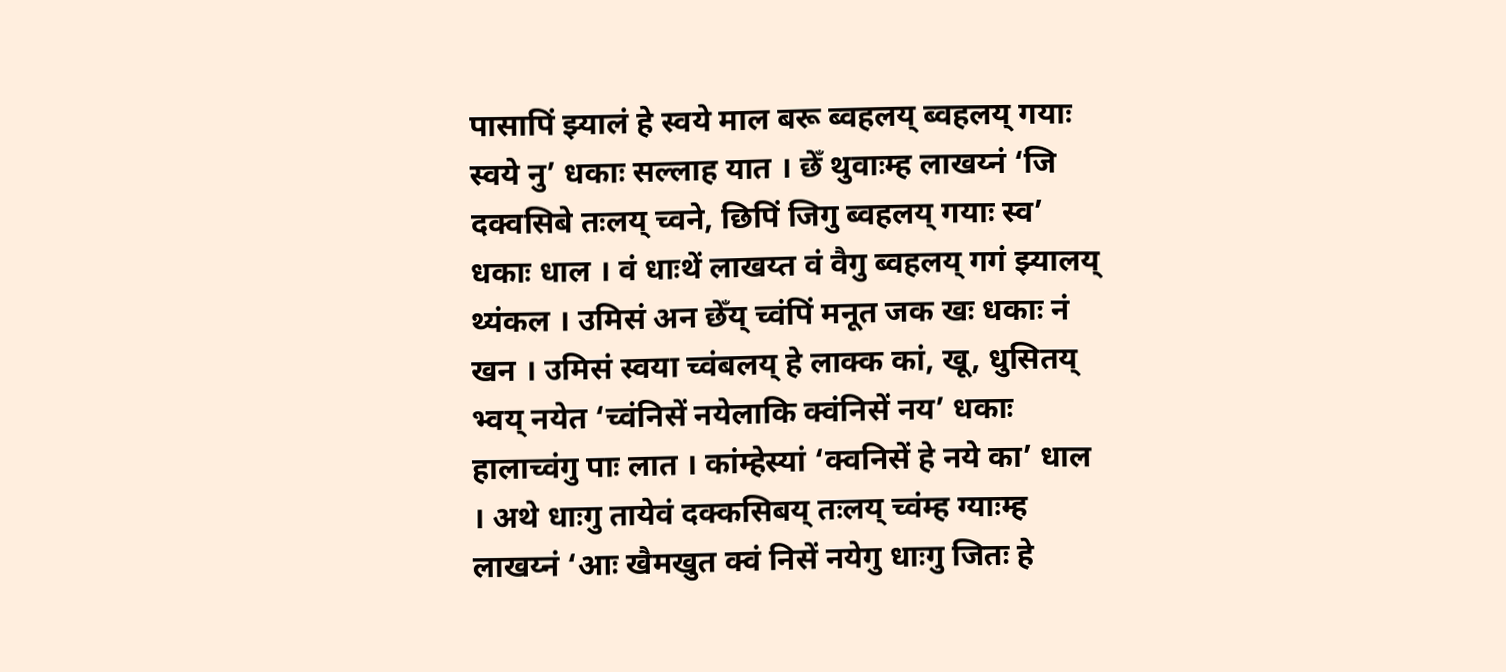पासापिं झ्यालं हे स्वये माल बरू ब्वहलय् ब्वहलय् गयाः स्वये नु’ धकाः सल्लाह यात । छेँ थुवाःम्ह लाखय्नं ‘जि दक्वसिबे तःलय् च्वने, छिपिं जिगु ब्वहलय् गयाः स्व’ धकाः धाल । वं धाःथें लाखय्त वं वैगु ब्वहलय् गगं झ्यालय् थ्यंकल । उमिसं अन छेँय् च्वंपिं मनूत जक खः धकाः नं खन । उमिसं स्वया च्वंबलय् हे लाक्क कां, खू, धुसितय् भ्वय् नयेत ‘च्वंनिसें नयेलाकि क्वंनिसें नय’ धकाः हालाच्वंगु पाः लात । कांम्हेस्यां ‘क्वनिसें हे नये का’ धाल । अथे धाःगु तायेवं दक्कसिबय् तःलय् च्वंम्ह ग्याःम्ह लाखय्नं ‘आः खैमखुत क्वं निसें नयेगु धाःगु जितः हे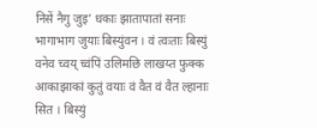निसें नैगु जुइ’ धकाः झातापातां सनाः भागाभाग जुयाः बिस्युंवन । वं त्वःताः बिस्युं वनेव च्वय् च्वंपिं उलिमछि लाखय्त फुक्क आकाझाकां कुतुं वयाः वं वैत वं वैत ल्हानाः सित । बिस्युं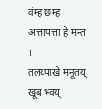वंम्ह छम्ह अत्तापत्ता हे मन्त ।
तलय्पाखे मनूतय् खूब भ्वय्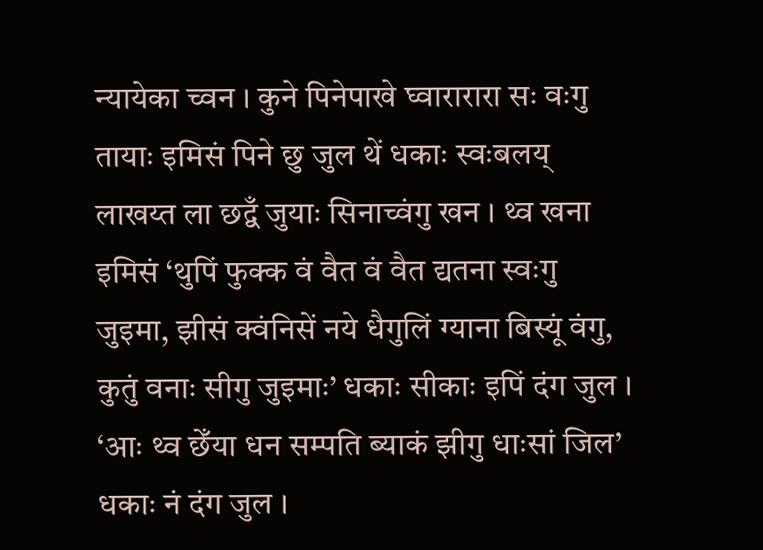न्यायेका च्वन । कुने पिनेपाखे घ्वारारारा सः वःगु तायाः इमिसं पिने छु जुल थें धकाः स्वःबलय् लाखय्त ला छद्वँ जुयाः सिनाच्वंगु खन । थ्व खना इमिसं ‘थुपिं फुक्क वं वैत वं वैत द्यतना स्वःगु जुइमा, झीसं क्वंनिसें नये धैगुलिं ग्याना बिस्यूं वंगु, कुतुं वनाः सीगु जुइमाः’ धकाः सीकाः इपिं दंग जुल । ‘आः थ्व छेँया धन सम्पति ब्याकं झीगु धाःसां जिल’ धकाः नं दंग जुल ।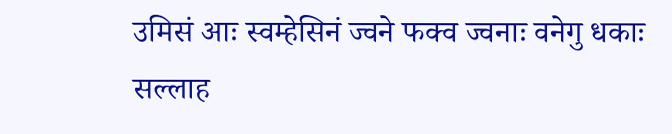उमिसं आः स्वम्हेसिनं ज्वने फक्व ज्वनाः वनेगु धकाः सल्लाह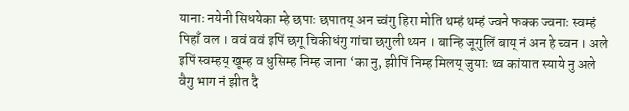यानाः नयेनी सिधयेका म्हे छपाः छपातय् अन च्वंगु हिरा मोति थम्हं थम्हं ज्वने फक्क ज्वनाः स्वम्हं पिहाँ वल । ववं ववं इपिं छगू चिकीधंगु गांचा छगुली थ्यन । बान्हि जूगुलिं बाय् नं अन हे च्वन । अले इपिं स्वम्हय् खूम्ह व धुसिम्ह निम्ह जाना ‘का नु, झीपिं निम्ह मिलय् जुयाः थ्व कांयात स्याये नु अले वैगु भाग नं झीत दै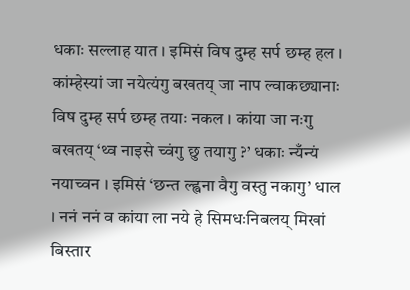धकाः सल्लाह यात । इमिसं विष दुम्ह सर्प छम्ह हल । कांम्हेस्यां जा नयेत्यंगु बखतय् जा नाप ल्वाकछ्यानाः विष दुम्ह सर्प छम्ह तयाः नकल । कांया जा नःगु बखतय् ‘थ्व नाइसे च्वंगु छु तयागु ?’ धकाः न्यँन्यं नयाच्वन । इमिसं ‘छन्त ल्ह्वना वैगु वस्तु नकागु’ धाल । ननं ननं व कांया ला नये हे सिमधःनिबलय् मिखां बिस्तार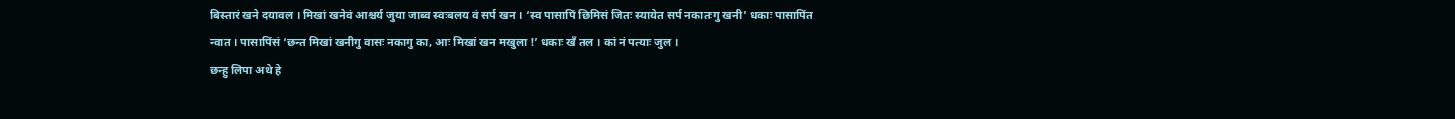बिस्तारं खने दयावल । मिखां खनेवं आश्चर्य जुया जाब्व स्वःबलय वं सर्प खन । ‘स्व पासापिं छिमिसं जितः स्यायेत सर्प नकातःगु खनी’ धकाः पासापिंत न्वात । पासापिंसं ‘छन्त मिखां खनीगु वासः नकागु का, आः मिखां खन मखुला !’ धकाः खँ तल । कां नं पत्याः जुल ।
छन्हु लिपा अथे हे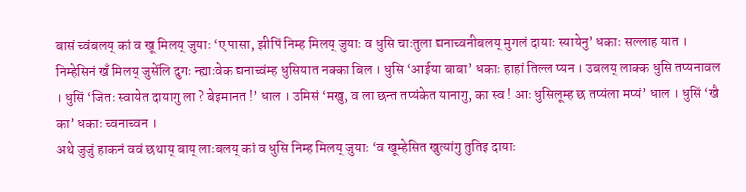बासं च्वंबलय् कां व खू मिलय् जुयाः ‘ए पासा, झीपिं निम्ह मिलय् जुयाः व धुसि चाःतुला द्यनाच्वनीबलय् मुगलं दायाः स्यायेनु’ धकाः सल्लाह यात । निम्हेसिनं खँ मिलय् जुसेंलि दुगः न्ह्याःवेक द्यनाच्वंम्ह धुसियात नक्का बिल । धुसि ‘आईया बाबा’ धकाः हाहां तिल्ल प्यन । उबलय् लाक्क धुसि तप्यनावल । धुसिं ‘जितः स्वायेत दायागु ला ? बेइमानत !’ धाल । उमिसं ‘मखु, व ला छन्त तप्यंकेत यानागु, का स्व ! आः धुसिलूम्ह छ तप्यंला मप्यं’ धाल । धुसिं ‘खै का’ धकाः च्वनाच्वन ।
अथे जुजुं हाकनं ववं छथाय् बाय् लाःबलय् कां व धुसि निम्ह मिलय् जुयाः ‘व खूम्हेसित खुत्यांगु तुतिइ दायाः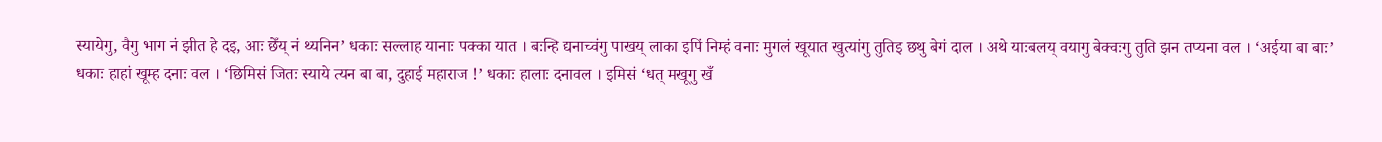स्यायेगु, वैगु भाग नं झीत हे दइ, आः छेँय् नं थ्यनिन’ धकाः सल्लाह यानाः पक्का यात । बःन्हि द्यनाच्वंगु पाखय् लाका इपिं निम्हं वनाः मुगलं खूयात खुत्यांगु तुतिइ छथु बेगं दाल । अथे याःबलय् वयागु बेक्वःगु तुति झन तप्यना वल । ‘अईया बा बाः’ धकाः हाहां खूम्ह दनाः वल । ‘छिमिसं जितः स्याये त्यन बा बा, दुहाई महाराज !’ धकाः हालाः दनावल । इमिसं ‘धत् मखूगु खँ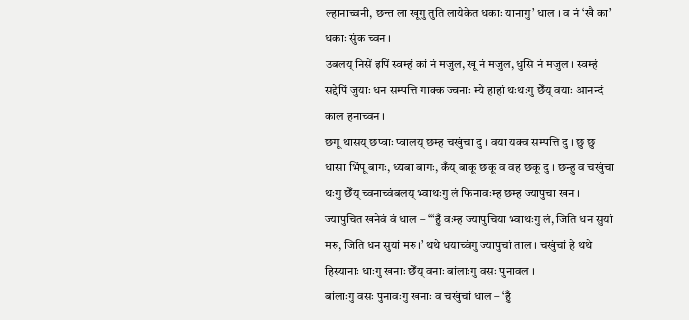ल्हानाच्वनी, छन्त ला खूगु तुति लायेकेत धकाः यानागु’ धाल । व नं ‘खै का’ धकाः सुंक च्वन ।
उबलय् निसें इपिं स्वम्हं कां नं मजुल, खू नं मजुल, धुसि नं मजुल । स्वम्हं सद्देपिं जुयाः धन सम्पत्ति गाक्क ज्वनाः म्ये हाहां थःथःगु छेँय् वयाः आनन्दं काल हनाच्वन ।
छगू थासय् छप्वाः प्वालय् छम्ह चखुंचा दु । वया यक्व सम्पत्ति दु । छु छु धासा भिंपू बागः, ध्यबा बागः, कँय् बाकू छकू व वह छकू दु । छन्हु व चखुंचा थःगु छेँय् च्वनाच्वंबलय् भ्वाथःगु लं फिनावःम्ह छम्ह ज्यापुचा खन । ज्यापुचित खनेवं वं धाल – ‘“हुँ वःम्ह ज्यापुचिया भ्वाथःगु लं, जिति धन सुयां मरु, जिति धन सुयां मरु ।’ थथे धयाच्वंगु ज्यापुचां ताल । चखुंचां हे थथे हिस्यानाः धाःगु खनाः छेँय् वनाः बांलाःगु वसः पुनावल ।
बांलाःगु वसः पुनावःगु खनाः व चखुंचां धाल – ‘हुँ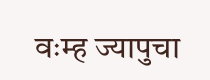वःम्ह ज्यापुचा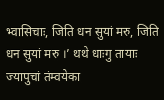भ्वासिचाः, जिति धन सुयां मरु, जिति धन सुयां मरु ।’ थथे धाःगु तायाः ज्यापुचां तंम्वयेका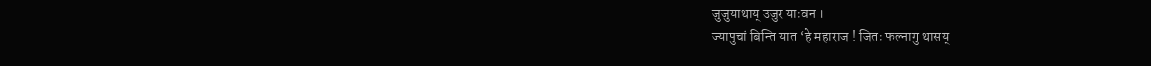जुजुयाथाय् उजुर याःवन ।
ज्यापुचां बिन्ति यात ‘हे महाराज ! जितः फल्नागु थासय्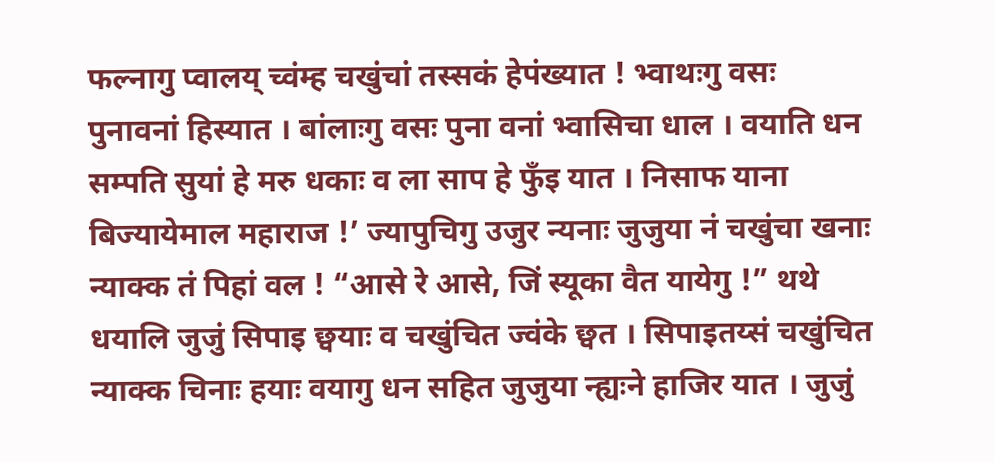फल्नागु प्वालय् च्वंम्ह चखुंचां तस्सकं हेपंख्यात ! भ्वाथःगु वसः पुनावनां हिस्यात । बांलाःगु वसः पुना वनां भ्वासिचा धाल । वयाति धन सम्पति सुयां हे मरु धकाः व ला साप हे फुँइ यात । निसाफ याना बिज्यायेमाल महाराज !’ ज्यापुचिगु उजुर न्यनाः जुजुया नं चखुंचा खनाः न्याक्क तं पिहां वल ! “आसे रे आसे, जिं स्यूका वैत यायेगु !” थथे धयालि जुजुं सिपाइ छ्वयाः व चखुंचित ज्वंके छ्वत । सिपाइतय्सं चखुंचित न्याक्क चिनाः हयाः वयागु धन सहित जुजुया न्ह्यःने हाजिर यात । जुजुं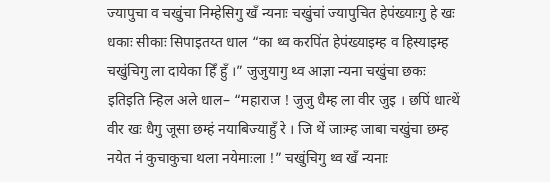ज्यापुचा व चखुंचा निम्हेसिगु खँ न्यनाः चखुंचां ज्यापुचित हेपंख्याःगु हे खः धकाः सीकाः सिपाइतय्त धाल “का थ्व करपिंत हेपंख्याइम्ह व हिस्याइम्ह चखुंचिगु ला दायेका हिँ हुँ ।” जुजुयागु थ्व आज्ञा न्यना चखुंचा छकः इतिइति न्हिल अले धाल– “महाराज ! जुजु धैम्ह ला वीर जुइ । छपिं धात्थें वीर खः धैगु जूसा छम्हं नयाबिज्याहुँ रे । जि थें जाःम्ह जाबा चखुंचा छम्ह नयेत नं कुचाकुचा थला नयेमाःला !” चखुंचिगु थ्व खँ न्यनाः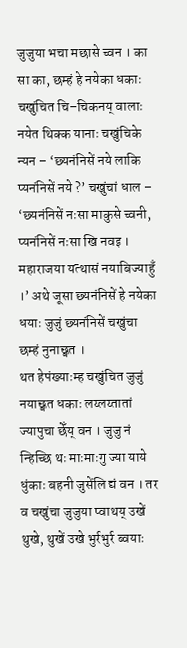जुजुया भचा मछासे च्वन । का सा का, छम्हं हे नयेका धकाः चखुंचित चि–चिकनय् वालाः नयेत थिक्क यानाः चखुंचिके न्यन – ‘छ्यनंनिसें नये लाकि प्यनंनिसें नये ?’ चखुंचां धाल – ‘छ्यनंनिसें नःसा माकुसे च्वनी, प्यनंनिसें नःसा खि नवइ । महाराजया यत्थासं नयाबिज्याहुँ ।’ अथे जूसा छ्यनंनिसें हे नयेका धयाः जुजुं छ्यनंनिसें चखुंचा छम्हं नुनाछ्वत ।
थत हेपंख्याःम्ह चखुंचित जुजुं नयाछ्वत धकाः लय्लय्तातां ज्यापुचा छेँय् वन । जुजु नं न्हिच्छि थः माःमाःगु ज्या याये धुंकाः बहनी जुसेंलि द्यं वन । तर व चखुंचा जुजुया प्वाथय् उखें थुखे, थुखें उखे भुर्रभुर्र ब्वयाः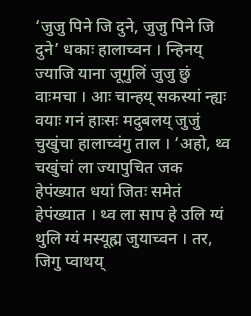‘जुजु पिने जि दुने, जुजु पिने जि दुने’ धकाः हालाच्वन । न्हिनय् ज्याजि याना जूगुलिं जुजु छुं वाःमचा । आः चान्हय् सकस्यां न्ह्यः वयाः गनं हाःसः मदुबलय् जुजुं चुखुंचा हालाच्वंगु ताल । ‘अहो, थ्व चखुंचां ला ज्यापुचित जक हेपंख्यात धयां जितः समेतं हेपंख्यात । थ्व ला साप हे उलि ग्यं थुलि ग्यं मस्यूह्म जुयाच्वन । तर, जिगु प्वाथय्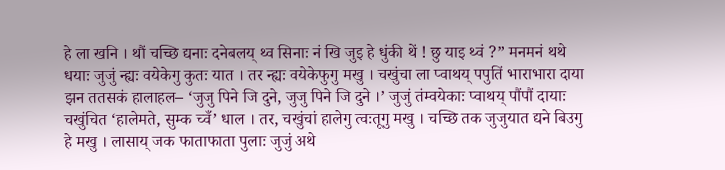हे ला खनि । थौं चच्छि द्यनाः दनेबलय् थ्व सिनाः नं खि जुइ हे धुंकी थें ! छु याइ थ्वं ?” मनमनं थथे धयाः जुजुं न्ह्यः वयेकेगु कुतः यात । तर न्ह्यः वयेकेफुगु मखु । चखुंचा ला प्वाथय् पपुतिं भाराभारा दाया झन ततसकं हालाहल– ‘जुजु पिने जि दुने, जुजु पिने जि दुने ।’ जुजुं तंम्वयेकाः प्वाथय् पौंपौं दायाः चखुंचित ‘हालेमते, सुम्क च्वँ’ धाल । तर, चखुंचां हालेगु त्वःतूगु मखु । चच्छि तक जुजुयात द्यने बिउगु हे मखु । लासाय् जक फाताफाता पुलाः जुजुं अथे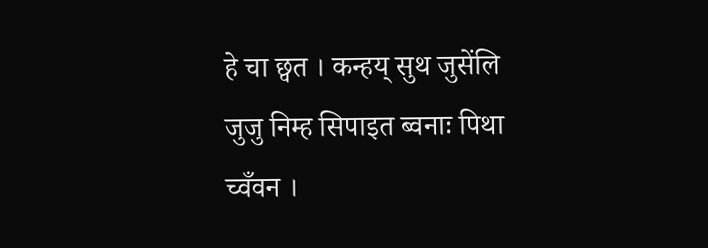हे चा छ्वत । कन्हय् सुथ जुसेंलि जुजु निम्ह सिपाइत ब्वनाः पिथा च्वँवन ।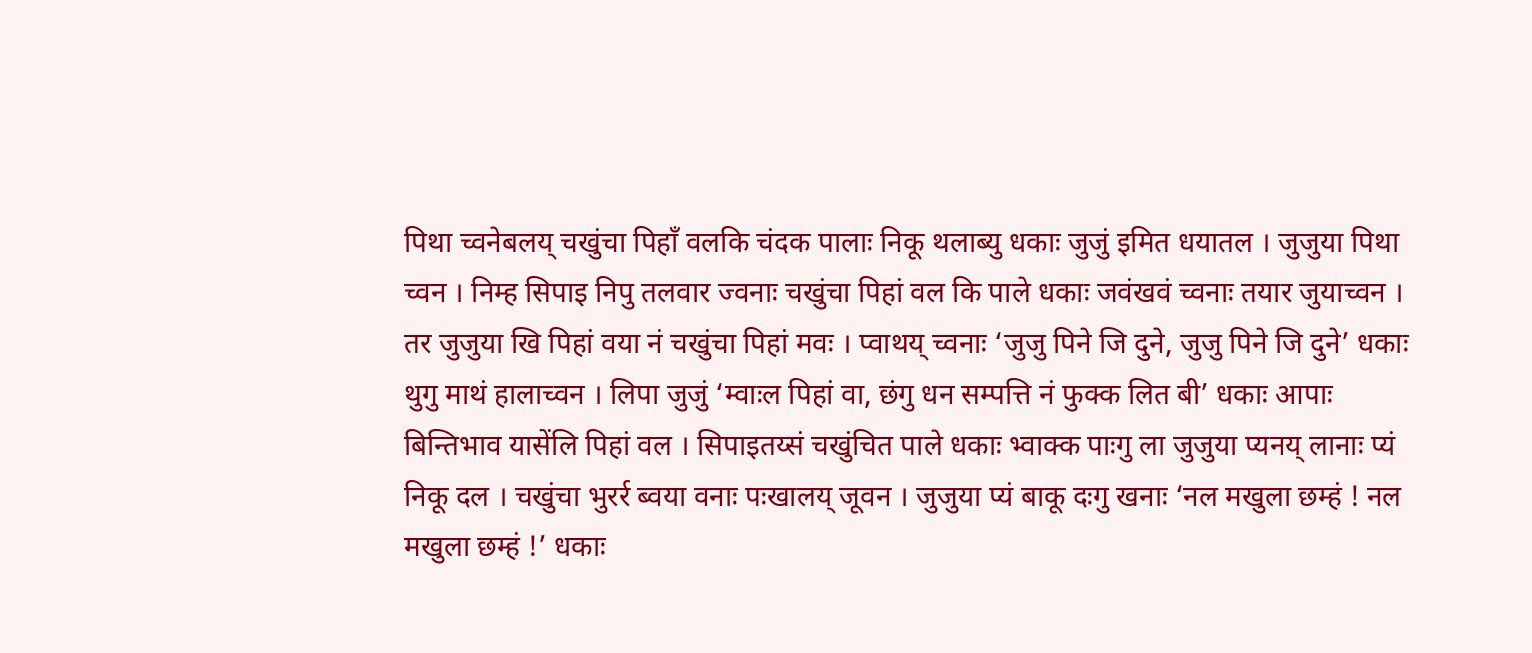पिथा च्वनेबलय् चखुंचा पिहाँ वलकि चंदक पालाः निकू थलाब्यु धकाः जुजुं इमित धयातल । जुजुया पिथा च्वन । निम्ह सिपाइ निपु तलवार ज्वनाः चखुंचा पिहां वल कि पाले धकाः जवंखवं च्वनाः तयार जुयाच्वन । तर जुजुया खि पिहां वया नं चखुंचा पिहां मवः । प्वाथय् च्वनाः ‘जुजु पिने जि दुने, जुजु पिने जि दुने’ धकाः थुगु माथं हालाच्वन । लिपा जुजुं ‘म्वाःल पिहां वा, छंगु धन सम्पत्ति नं फुक्क लित बी’ धकाः आपाः बिन्तिभाव यासेंलि पिहां वल । सिपाइतय्सं चखुंचित पाले धकाः भ्वाक्क पाःगु ला जुजुया प्यनय् लानाः प्यं निकू दल । चखुंचा भुरर्र ब्वया वनाः पःखालय् जूवन । जुजुया प्यं बाकू दःगु खनाः ‘नल मखुला छम्हं ! नल मखुला छम्हं !’ धकाः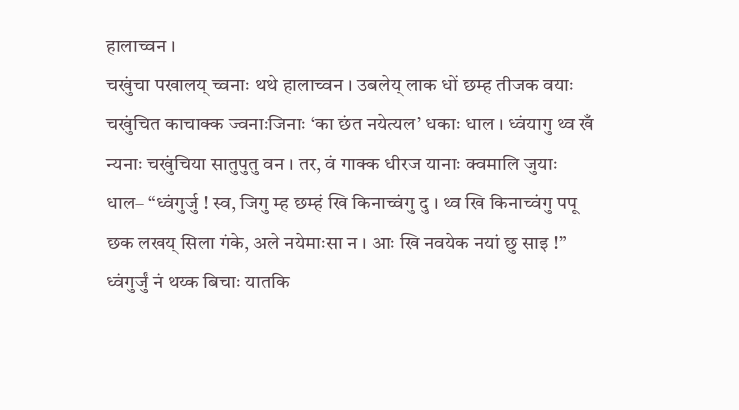हालाच्वन ।
चखुंचा पखालय् च्वनाः थथे हालाच्वन । उबलेय् लाक धों छम्ह तीजक वयाः चखुंचित काचाक्क ज्वनाःजिनाः ‘का छंत नयेत्यल’ धकाः धाल । ध्वंयागु थ्व खँ न्यनाः चखुंचिया सातुपुतु वन । तर, वं गाक्क धीरज यानाः क्वमालि जुयाः धाल– “ध्वंगुर्जु ! स्व, जिगु म्ह छम्हं खि किनाच्वंगु दु । थ्व खि किनाच्वंगु पपू छक लखय् सिला गंके, अले नयेमाःसा न । आः खि नवयेक नयां छु साइ !” ध्वंगुर्जुं नं थय्क बिचाः यातकि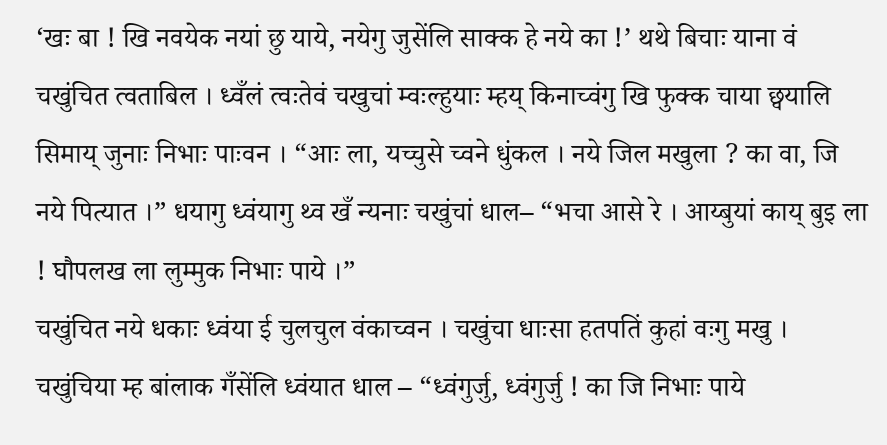‘खः बा ! खि नवयेक नयां छु याये, नयेगु जुसेंलि साक्क हे नये का !’ थथे बिचाः याना वं चखुंचित त्वताबिल । ध्वँलं त्वःतेवं चखुचां म्वःल्हुयाः म्हय् किनाच्वंगु खि फुक्क चाया छ्वयालि सिमाय् जुनाः निभाः पाःवन । “आः ला, यच्चुसे च्वने धुंकल । नये जिल मखुला ? का वा, जि नये पित्यात ।” धयागु ध्वंयागु थ्व खँ न्यनाः चखुंचां धाल– “भचा आसे रे । आय्बुयां काय् बुइ ला ! घौपलख ला लुम्मुक निभाः पाये ।”
चखुंचित नये धकाः ध्वंया ई चुलचुल वंकाच्वन । चखुंचा धाःसा हतपतिं कुहां वःगु मखु । चखुंचिया म्ह बांलाक गँसेंलि ध्वंयात धाल – “ध्वंगुर्जु, ध्वंगुर्जु ! का जि निभाः पाये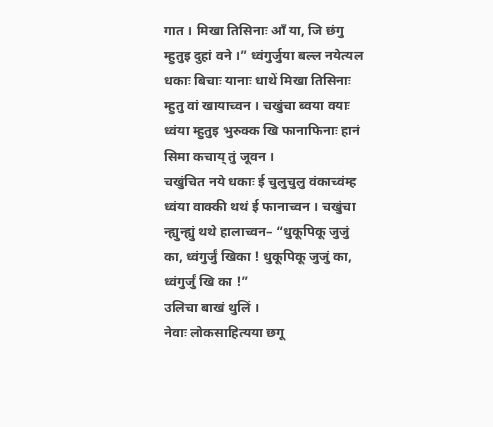गात । मिखा तिसिनाः आँ या, जि छंगु म्हुतुइ दुहां वने ।” ध्वंगुर्जुया बल्ल नयेत्यल धकाः बिचाः यानाः धाथें मिखा तिसिनाः म्हुतु वां खायाच्वन । चखुंचा ब्वया वयाः ध्वंया म्हुतुइ भुरुक्क खि फानाफिनाः हानं सिमा कचाय् तुं जूवन ।
चखुंचित नये धकाः ई चुलुचुलु वंकाच्वंम्ह ध्वंया वाक्की थथं ई फानाच्वन । चखुंचा न्ह्युन्ह्युं थथे हालाच्वन– “धुकूपिकू जुजुं का, ध्वंगुर्जुं खिका ! धुकूपिकू जुजुं का, ध्वंगुर्जुं खि का !”
उलिचा बाखं थुलिं ।
नेवाः लोकसाहित्यया छगू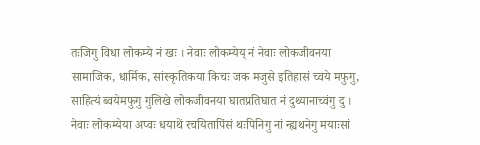तःजिगु विधा लोकम्ये नं खः । नेवाः लोकम्येय् नं नेवाः लोकजीवनया सामाजिक, धार्मिक, सांस्कृतिकया किचः जक मजुसे इतिहासं च्वये मफुगु, साहित्यं ब्वयेमफुगु गुलिखे लोकजीवनया घातप्रतिघात नं दुथ्यानाच्वंगु दु । नेवाः लोकम्येया अप्वः धयाथें रचयितापिंसं थःपिनिगु नां न्ह्यथनेगु मयाःसां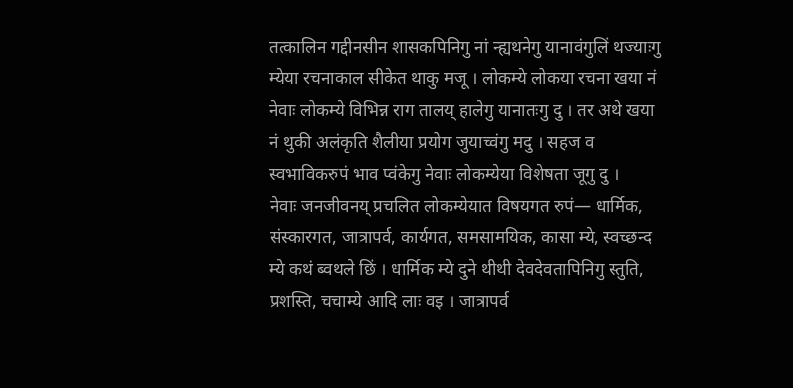तत्कालिन गद्दीनसीन शासकपिनिगु नां न्ह्यथनेगु यानावंगुलिं थज्याःगु म्येया रचनाकाल सीकेत थाकु मजू । लोकम्ये लोकया रचना खया नं नेवाः लोकम्ये विभिन्न राग तालय् हालेगु यानातःगु दु । तर अथे खया नं थुकी अलंकृति शैलीया प्रयोग जुयाच्वंगु मदु । सहज व स्वभाविकरुपं भाव प्वंकेगु नेवाः लोकम्येया विशेषता जूगु दु ।
नेवाः जनजीवनय् प्रचलित लोकम्येयात विषयगत रुपं— धार्मिक, संस्कारगत, जात्रापर्व, कार्यगत, समसामयिक, कासा म्ये, स्वच्छन्द म्ये कथं ब्वथले छिं । धार्मिक म्ये दुने थीथी देवदेवतापिनिगु स्तुति, प्रशस्ति, चचाम्ये आदि लाः वइ । जात्रापर्व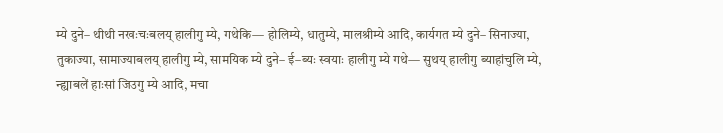म्ये दुने– थीथी नखःचःबलय् हालीगु म्ये, गथेकि— होलिम्ये, धातुम्ये, मालश्रीम्ये आदि, कार्यगत म्ये दुने– सिनाज्या, तुकाज्या, सामाज्याबलय् हालीगु म्ये, सामयिक म्ये दुने– ई–ब्यः स्वयाः हालीगु म्ये गथे— सुथय् हालीगु ब्याहांचुलि म्ये, न्ह्याबलें हाःसां जिउगु म्ये आदि, मचा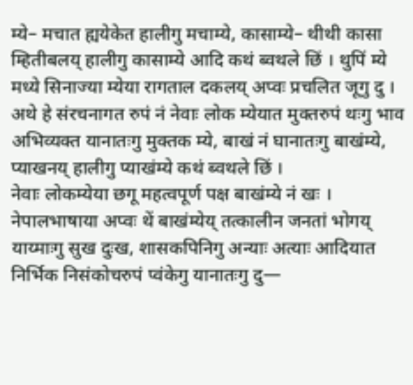म्ये– मचात ह्ययेकेत हालीगु मचाम्ये, कासाम्ये– थीथी कासा म्हितीबलय् हालीगु कासाम्ये आदि कथं ब्वथले छिं । थुपिं म्ये मध्ये सिनाज्या म्येया रागताल दकलय् अप्वः प्रचलित जूगु दु । अथे हे संरचनागत रुपं नं नेवाः लोक म्येयात मुक्तरुपं थःगु भाव अभिव्यक्त यानातःगु मुक्तक म्ये, बाखं नं घानातःगु बाखंम्ये, प्याखनय् हालीगु प्याखंम्ये कथं ब्वथले छिं ।
नेवाः लोकम्येया छगू महत्वपूर्ण पक्ष बाखंम्ये नं खः । नेपालभाषाया अप्वः थें बाखंम्येय् तत्कालीन जनतां भोगय् याय्माःगु सुख दुःख, शासकपिनिगु अन्याः अत्याः आदियात निर्भिक निसंकोचरुपं प्वंकेगु यानातःगु दु—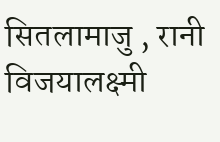सितलामाजु , रानी विजयालक्ष्मी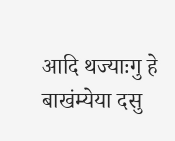आदि थज्याःगु हे बाखंम्येया दसु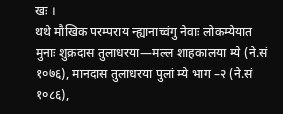खः ।
थथे मौखिक परम्पराय न्ह्यानाच्वंगु नेवाः लोकम्येयात मुनाः शुक्रदास तुलाधरया—मल्ल शाहकालया म्ये (ने.सं १०७६), मानदास तुलाधरया पुलां म्ये भाग –२ (ने.सं १०८६),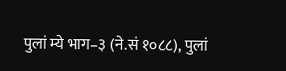पुलां म्ये भाग–३ (ने.सं १०८८), पुलां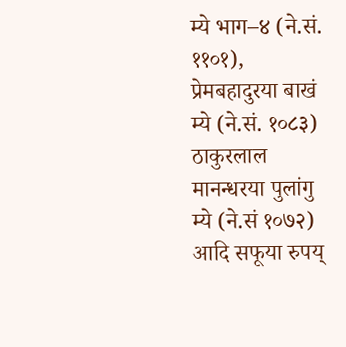म्ये भाग–४ (ने.सं. ११०१), प्रेमबहादुरया बाखं म्ये (ने.सं. १०८३) ठाकुरलाल मानन्धरया पुलांगु म्ये (ने.सं १०७२) आदि सफूया रुपय्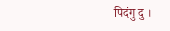पिदंगु दु ।